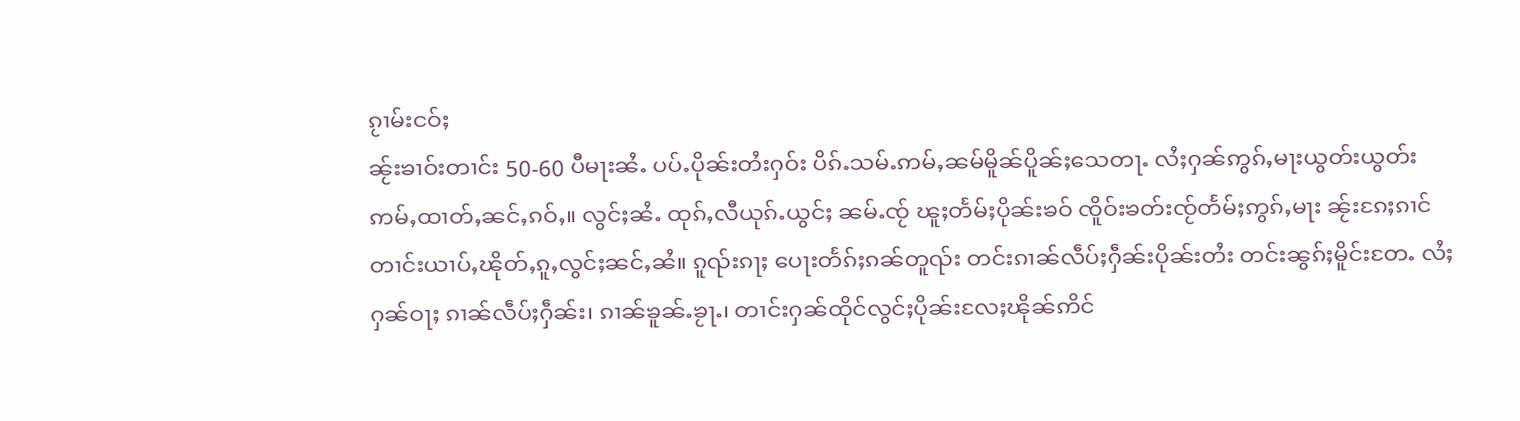ၵႂၢမ်းငဝ်ႈ
ၼႂ်းၶၢဝ်းတၢင်း 50-60 ပီမႃးၼႆႉ ပပ်ႉပိုၼ်းတႆးႁဝ်း ပိၵ်ႉသမ်ႉဢမ်ႇၼမ်မိူၼ်ပိူၼ်ႈသေတႃႉ လႆႈႁၼ်ဢွၵ်ႇမႃးယွတ်းယွတ်း ဢမ်ႇထၢတ်ႇၼင်ႇၵဝ်ႇ။ လွင်ႈၼႆႉ ထုၵ်ႇလီယုၵ်ႉယွင်ႈ ၼမ်ႉၸႂ် ၽူႈတႅမ်ႈပိုၼ်းၶဝ် ၸိူဝ်းၶတ်းၸႂ်တႅမ်ႈဢွၵ်ႇမႃး ၼႂ်းၵႄႈၵၢင်တၢင်းယၢပ်ႇၽိုတ်ႇၵူႇလွင်ႈၼင်ႇၼႆ။ ၵူၺ်းၵႃႈ ပေႃးတႅၵ်ႈၵၼ်တူၺ်း တင်းၵၢၼ်လဵပ်ႈႁဵၼ်းပိုၼ်းတႆး တင်းၼွၵ်ႈမိူင်းတႄႉ လႆႈႁၼ်ဝႃႈ ၵၢၼ်လဵပ်ႈႁဵၼ်း၊ ၵၢၼ်ၶူၼ်ႉၶႂႃႉ၊ တၢင်းႁၼ်ထိုင်လွင်ႈပိုၼ်းလႄႈၽိုၼ်ဢိင်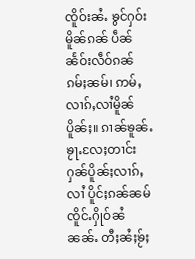ၸိူဝ်းၼႆႉ ၶွင်ႁဝ်းမိူၼ်ၵၼ် ပဵၼ်ၼႅဝ်းလဵဝ်ၵၼ် ၵမ်ႈၼမ်၊ ဢမ်ႇလၢၵ်ႇလၢႆမိူၼ်ပိူၼ်ႈ။ ၵၢၼ်ၶူၼ်ႉၶႂႃႉလႄႈတၢင်းႁၼ်ပိူၼ်ႈလၢၵ်ႇလၢႆ ပိူင်ႈၵၼ်ၼမ် ၸိူင်ႉႁိုဝ်ၼႆၼၼ်ႉ တီႈၼႆႈၶႂ်ႈ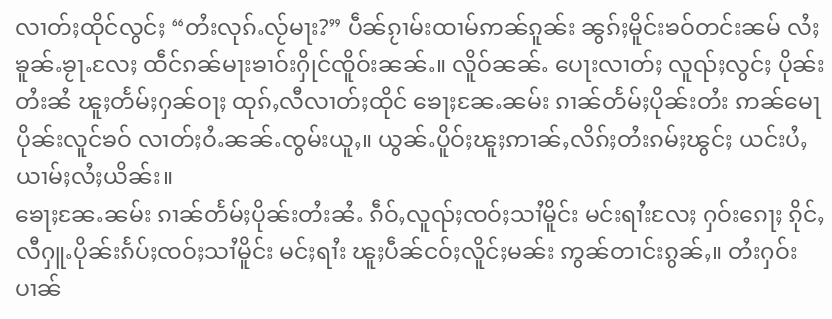လၢတ်ႈထိုင်လွင်ႈ “တႆးလုၵ်ႉလႂ်မႃး?” ပဵၼ်ၵႂၢမ်းထၢမ်ဢၼ်ၵူၼ်း ၼွၵ်ႈမိူင်းၶဝ်တင်းၼမ် လႆႈၶူၼ်ႉၶႂႃႉလႄႈ ထဵင်ၵၼ်မႃးၶၢဝ်းႁိုင်ၸိူဝ်းၼၼ်ႉ။ လိူဝ်ၼၼ်ႉ ပေႃးလၢတ်ႈ လူၺ်ႈလွင်ႈ ပိုၼ်းတႆးၼႆ ၽူႈတႅမ်ႈႁၼ်ဝႃႈ ထုၵ်ႇလီလၢတ်ႈထိုင် ၶေႃႈၼႄႉၼမ်း ၵၢၼ်တႅမ်ႈပိုၼ်းတႆး ဢၼ်မေႃပိုၼ်းလူင်ၶဝ် လၢတ်ႈဝႆႉၼၼ်ႉၸွမ်းယူႇ။ ယွၼ်ႉပိူဝ်ႈၽူႈဢၢၼ်ႇလိၵ်ႈတႆးၵမ်ႈၽွင်ႈ ယင်းပႆႇ ယၢမ်ႈလႆႈယိၼ်း။
ၶေႃႈၼႄႉၼမ်း ၵၢၼ်တႅမ်ႈပိုၼ်းတႆးၼႆႉ ၵဵဝ်ႇလူၺ်ႈၸဝ်ႈသၢႆမိူင်း မင်းရၢႆးလႄႈ ႁဝ်းၵေႃႈ ၵိုင်ႇလီႁူႉပိုၼ်းၵႅပ်ႈၸဝ်ႈသၢႆမိူင်း မင်ႈရၢႆး ၽူႈပဵၼ်ငဝ်ႈလိူင်ႈမၼ်း ဢွၼ်တၢင်းၵွၼ်ႇ။ တႆးႁဝ်း ပၢၼ်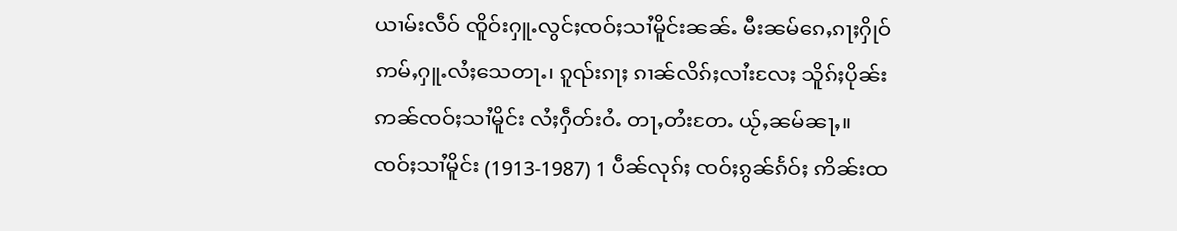ယၢမ်းလဵဝ် ၸိူဝ်းႁူႉလွင်ႈၸဝ်ႈသၢႆမိူင်းၼၼ်ႉ မီးၼမ်ၵေႇၵႃႈႁိုဝ်ဢမ်ႇႁူႉလႆႈသေတႃႉ၊ ၵူၺ်းၵႃႈ ၵၢၼ်လိၵ်ႈလၢႆးလႄႈ သိူၵ်ႈပိုၼ်း ဢၼ်ၸဝ်ႈသၢႆမိူင်း လႆႈႁဵတ်းဝႆႉ တႃႇတႆးတႄႉ ယႂ်ႇၼမ်ၼႃႇ။
ၸဝ်ႈသၢႆမိူင်း (1913-1987) 1 ပဵၼ်လုၵ်ႈ ၸဝ်ႈၵွၼ်ၵႅဝ်ႈ ဢိၼ်းထ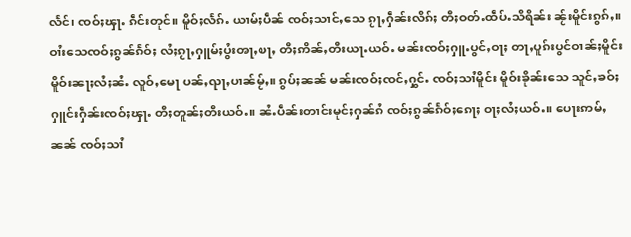လႅင်၊ ၸဝ်ႈၾႃႉ ၵဵင်းတုင်။ မိူဝ်ႈလႅၵ်ႉ ယၢမ်ႈပဵၼ် ၸဝ်ႈသၢင်ႇသေ ၵႂႃႇႁဵၼ်းလိၵ်ႈ တီႈဝတ်ႉထဵပ်ႉသိရိၼ်း ၼႂ်းမိူင်းၵွၵ်ႇ။ ဝၢႆးသေၸဝ်ႈၵွၼ်ၵႅဝ်ႈ လႆႈၵႂႃႇႁူမ်ႈပွႆးၻႃႇၿႃႇ တီႈဢိၼ်ႇတီးယႃႉယဝ်ႉ မၼ်းၸဝ်ႈႁူႉပွင်ႇဝႃႈ တႃႇပူၵ်းပွင်ဝၢၼ်ႈမိူင်း မိူဝ်းၼႃႈလႆႈၼႆႉ လူဝ်ႇမေႃ ပၼ်ႇၺႃႇပၢၼ်မႂ်ႇ။ ၵွပ်ႈၼၼ် မၼ်းၸဝ်ႈၸင်ႇႁွင်ႉ ၸဝ်ႈသၢႆမိူင်း မိူဝ်းၶိုၼ်းသေ သူင်ႇၶဝ်ႈႁူင်းႁဵၼ်းၸဝ်ႈၾႃႉ တီႈတူၼ်ႈတီးယဝ်ႉ။ ၼႆႉပဵၼ်းတၢင်းမုင်ႈႁၼ်ၵႆ ၸဝ်ႈၵွၼ်ၵႅဝ်ႈၵေႃႈ ဝႃႈလႆႈယဝ်ႉ။ ပေႃးဢမ်ႇၼၼ် ၸဝ်ႈသၢႆ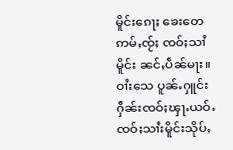မိူင်းၵေႃႈ ၶေးတေဢမ်ႇၸႂ်ႈ ၸဝ်ႈသၢႆမိူင်း ၼင်ႇပဵၼ်မႃး။
ဝၢႆးသေ ပူၼ်ႉႁူင်းႁဵၼ်းၸဝ်ႈၾႃႉယဝ်ႉ ၸဝ်ႈသၢႆးမိူင်းသိုပ်ႇ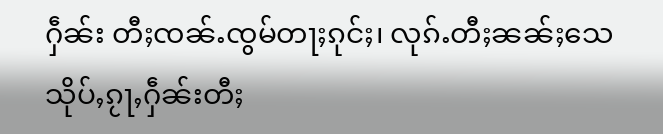ႁဵၼ်း တီႈၸၼ်ႉၸွမ်တႃႈၵုင်ႈ၊ လုၵ်ႉတီႈၼၼ်ႈသေ သိုပ်ႇၵႂႃႇႁဵၼ်းတီႈ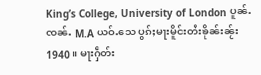King’s College, University of London ပူၼ်ႉၸၼ်ႉ M.A ယဝ်ႉသေ ပွၵ်ႈမႃးမိူင်းတႆးၶိုၼ်းၼႂ်း 1940။ မႃးႁဵတ်း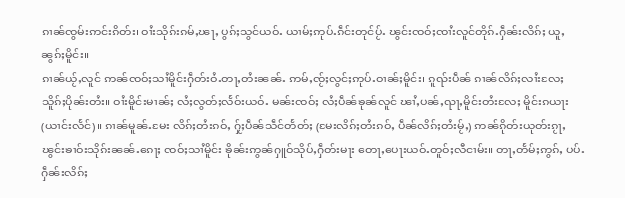ၵၢၼ်ၸွမ်းဢင်းၵိတ်း၊ ဝၢႆးသိုၵ်းၵမ်ႇၽႃႇ ပွၵ်ႈသွင်ယဝ်ႉ ယၢမ်ႈဢုပ်ႉၵဵင်းတုင်ပႂ်ႉ ၽွင်းၸဝ်ႈၸၢႆးလူင်တိုၵ်ႉႁဵၼ်းလိၵ်ႈ ယူႇၼွၵ်ႈမိူင်း။
ၵၢၼ်ယႂ်ႇလူင် ဢၼ်ၸဝ်ႈသၢႆမိူင်းႁဵတ်းဝႆႉတႃႇတႆးၼၼ်ႉ ဢမ်ႇၸႂ်ႈလွင်ႈဢုပ်ႉဝၢၼ်ႈမိူင်း၊ ၵူၺ်းပဵၼ် ၵၢၼ်လိၵ်ႈလၢႆးလႄႈ သိူၵ်ႈပိုၼ်းတႆး။ ဝၢႆးမိူင်းမၢၼ်ႈ လႆႈလွတ်ႈလႅဝ်းယဝ်ႉ မၼ်းၸဝ်ႈ လႆႈပဵၼ်ၶုၼ်လူင် ၽၢႆႇပၼ်ႇၺႃႇမိူင်းတႆးလႄႈ မိူင်းၵယႃး (ယၢင်းလႅင်)။ ၵၢၼ်မူၼ်ႉမႄး လိၵ်ႈတႆးၵဝ်ႇ ႁႂ်ႈပဵၼ်သဵင်တႅတ်ႈ (မႄးလိၵ်ႈတႆးၵဝ်ႇ ပဵၼ်လိၵ်ႈတႆးမႂ်ႇ) ဢၼ်ၵိုတ်းယုတ်းၵႂႃႇ ၽွင်းၶၢဝ်းသိုၵ်းၼၼ်ႉၵေႃႈ ၸဝ်ႈသၢႆမိူင်း ၶိုၼ်းဢွၼ်ႁူဝ်သိုပ်ႇႁဵတ်းမႃး တေႃႇပေႃးယဝ်ႉတူဝ်ႈလီငၢမ်း။ တႃႇတႅမ်ႈဢွၵ်ႇ ပပ်ႉႁဵၼ်းလိၵ်ႈ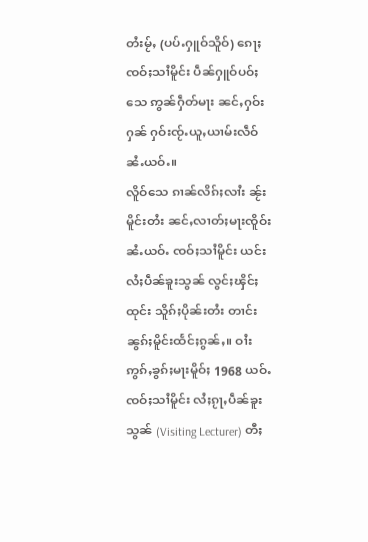တႆးမႂ်ႇ (ပပ်ႉႁူဝ်သိူဝ်) ၵေႃႈ ၸဝ်ႈသၢႆမိူင်း ပဵၼ်ႁူဝ်ပဝ်ႈသေ ဢွၼ်ႁဵတ်မႃး ၼင်ႇႁဝ်းႁၼ် ႁဝ်းၸႂ်ႉယူႇယၢမ်းလဵဝ် ၼႆႉယဝ်ႉ။
လိူဝ်သေ ၵၢၼ်လိၵ်ႈလၢႆး ၼႂ်းမိူင်းတႆး ၼင်ႇလၢတ်ႈမႃးၸိူဝ်းၼႆႉယဝ်ႉ ၸဝ်ႈသၢႆမိူင်း ယင်းလႆႈပဵၼ်ၶူးသွၼ် လွင်ႈၾိင်ႈထုင်း သိူၵ်ႈပိုၼ်းတႆး တၢင်းၼွၵ်ႈမိူင်းထႅင်ႈၵွၼ်ႇ။ ဝၢႆးဢွၵ်ႇၶွၵ်ႈမႃးမိူဝ်ႈ 1968 ယဝ်ႉ ၸဝ်ႈသၢႆမိူင်း လႆႈၵႂႃႇပဵၼ်ၶူးသွၼ် (Visiting Lecturer) တီႈ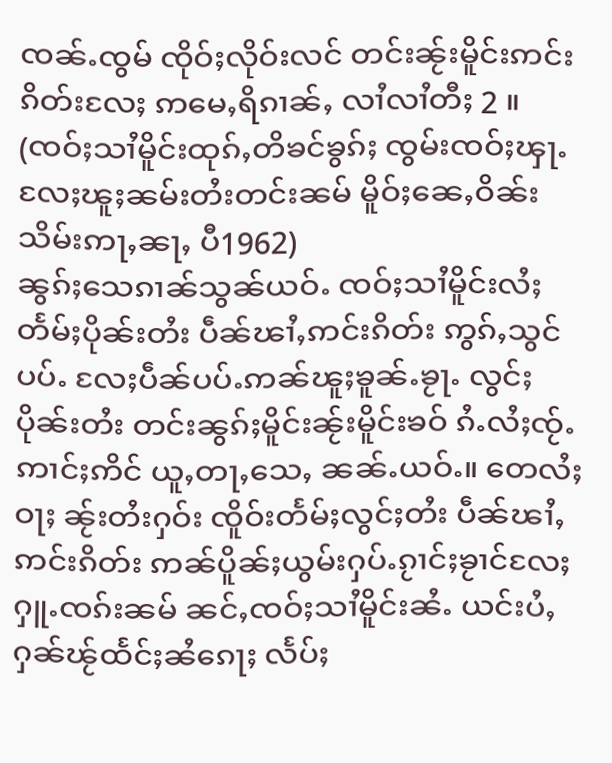ၸၼ်ႉၸွမ် ၸိုဝ်ႈလိုဝ်းလင် တင်းၼႂ်းမိူင်းဢင်းၵိတ်းလႄႈ ဢမေႇရိၵၢၼ်ႇ လၢႆလၢႆတီႈ 2 ။ (ၸဝ်ႈသၢႆမိူင်းထုၵ်ႇတိၶင်ၶွၵ်ႈ ၸွမ်းၸဝ်ႈၾႃႉလႄႈၽူႈၼမ်းတႆးတင်းၼမ် မိူဝ်ႈၼေႇဝိၼ်းသိမ်းဢႃႇၼႃႇ ပီ1962)
ၼွၵ်ႈသေၵၢၼ်သွၼ်ယဝ်ႉ ၸဝ်ႈသၢႆမိူင်းလႆႈတႅမ်ႈပိုၼ်းတႆး ပဵၼ်ၽၢႆႇဢင်းၵိတ်း ဢွၵ်ႇသွင်ပပ်ႉ လႄႈပဵၼ်ပပ်ႉဢၼ်ၽူႈၶူၼ်ႉၶႂႃႉ လွင်ႈပိုၼ်းတႆး တင်းၼွၵ်ႈမိူင်းၼႂ်းမိူင်းၶဝ် ၵႆႉလႆႈၸႂ်ႉဢၢင်ႈဢိင် ယူႇတႃႇသေႇ ၼၼ်ႉယဝ်ႉ။ တေလႆႈဝႃႈ ၼႂ်းတႆးႁဝ်း ၸိူဝ်းတႅမ်ႈလွင်ႈတႆး ပဵၼ်ၽၢႆႇဢင်းၵိတ်း ဢၼ်ပိူၼ်ႈယွမ်းႁပ်ႉၵႂၢင်ႈၶႂၢင်လႄႈ ႁူႉၸၵ်းၼမ် ၼင်ႇၸဝ်ႈသၢႆမိူင်းၼႆႉ ယင်းပႆႇႁၼ်ၽႂ်ထႅင်ႈၼႆၵေႃႈ လႅပ်ႈ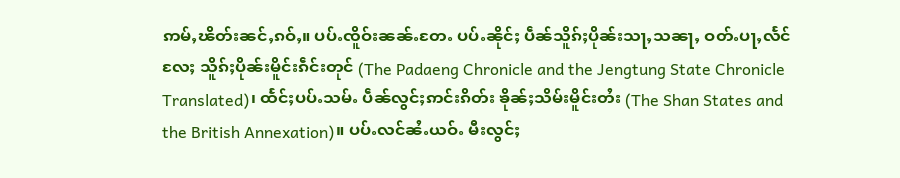ဢမ်ႇၽိတ်းၼင်ႇၵဝ်ႇ။ ပပ်ႉၸိူဝ်းၼၼ်ႉတႄႉ ပပ်ႉၼိုင်ႈ ပဵၼ်သိူၵ်ႈပိုၼ်းသႃႇသၼႃႇ ဝတ်ႉပႃႇလႅင်လႄႈ သိူၵ်ႈပိုၼ်းမိူင်းၵဵင်းတုင် (The Padaeng Chronicle and the Jengtung State Chronicle Translated)၊ ထႅင်ႈပပ်ႉသမ်ႉ ပဵၼ်လွင်ႈဢင်းၵိတ်း ၶိုၼ်ႈသိမ်းမိူင်းတႆး (The Shan States and the British Annexation)။ ပပ်ႉလင်ၼႆႉယဝ်ႉ မီးလွင်ႈ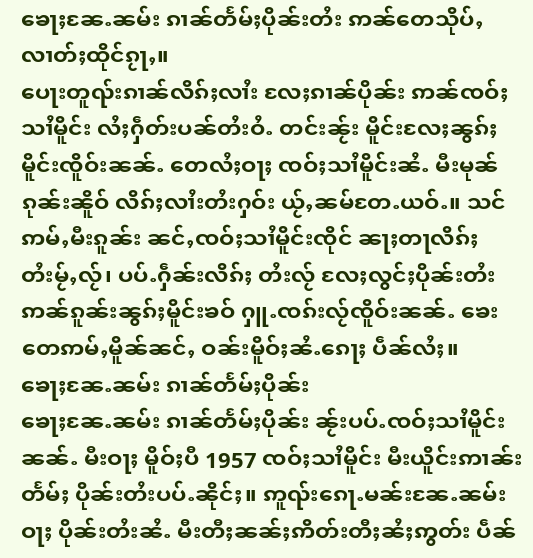ၶေႃႈၼႄႉၼမ်း ၵၢၼ်တႅမ်ႈပိုၼ်းတႆး ဢၼ်တေသိုပ်ႇလၢတ်ႈထိုင်ၵႂႃႇ။
ပေႃးတူၺ်းၵၢၼ်လိၵ်ႈလၢႆး လႄႈၵၢၼ်ပိုၼ်း ဢၼ်ၸဝ်ႈသၢႆမိူင်း လႆႈႁဵတ်းပၼ်တႆးဝႆႉ တင်းၼႂ်း မိူင်းလႄႈၼွၵ်ႈမိူင်းၸိူဝ်းၼၼ်ႉ တေလႆႈဝႃႈ ၸဝ်ႈသၢႆမိူင်းၼႆႉ မီးမုၼ်ၵုၼ်းၼိူဝ် လိၵ်ႈလၢႆးတႆးႁဝ်း ယႂ်ႇၼမ်တႄႉယဝ်ႉ။ သင်ဢမ်ႇမီးၵူၼ်း ၼင်ႇၸဝ်ႈသၢႆမိူင်းၸိုင် ၼႃႈတႃလိၵ်ႈတႆးမႂ်ႇလႂ်၊ ပပ်ႉႁဵၼ်းလိၵ်ႈ တႆးလႂ် လႄႈလွင်ႈပိုၼ်းတႆး ဢၼ်ၵူၼ်းၼွၵ်ႈမိူင်းၶဝ် ႁူႉၸၵ်းလႂ်ၸိူဝ်းၼၼ်ႉ ၶေးတေဢမ်ႇမိူၼ်ၼင်ႇ ဝၼ်းမိူဝ်ႈၼႆႉၵေႃႈ ပဵၼ်လႆႈ။
ၶေႃႈၼႄႉၼမ်း ၵၢၼ်တႅမ်ႈပိုၼ်း
ၶေႃႈၼႄႉၼမ်း ၵၢၼ်တႅမ်ႈပိုၼ်း ၼႂ်းပပ်ႉၸဝ်ႈသၢႆမိူင်းၼၼ်ႉ မီးဝႃႈ မိူဝ်ႈပီ 1957 ၸဝ်ႈသၢႆမိူင်း မီးယိူင်းဢၢၼ်းတႅမ်ႈ ပိုၼ်းတႆးပပ်ႉၼိုင်ႈ။ ဢူၺ်းၵေႃႉမၼ်းၼႄႉၼမ်းဝႃႈ ပိုၼ်းတႆးၼႆႉ မီးတီႈၼၼ်ႈဢိတ်းတီႈၼႆႈဢွတ်း ပဵၼ်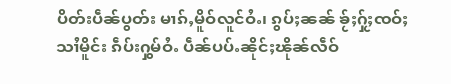ပိတ်းပဵၼ်ပွတ်း မၢၵ်ႇမိူဝ်လူင်ဝႆႉ၊ ၵွပ်ႈၼၼ် ၶႂ်ႈႁႂ်ႈၸဝ်ႈသၢႆမိူင်း ၵဵပ်းႁွမ်ဝႆႉ ပဵၼ်ပပ်ႉၼိုင်ႈၽိုၼ်လဵဝ်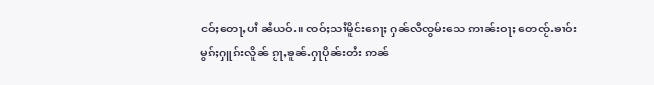ငဝ်ႈတေႃႇပၢႆ ၼႆယဝ်ႉ။ ၸဝ်ႈသၢႆမိူင်းၵေႃႈ ႁၼ်လီၸွမ်းသေ ဢၢၼ်းဝႃႈ တေၸႂ်ႉၶၢဝ်းမွၵ်ႈႁူၵ်းလိူၼ် ၵႂႃႇၶူၼ်ႉႁႃပိုၼ်းတႆး ဢၼ်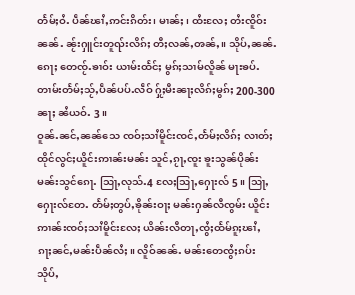တႅမ်ႈဝႆႉ ပဵၼ်ၽၢႆႇဢင်းၵိတ်း၊ မၢၼ်ႈ၊ ထႆးလႄႈ တႆးၸိူဝ်းၼၼ်ႉ ၼႂ်းႁူင်းတူၺ်းလိၵ်ႈ တီႈလၼ်ႇၻၼ်ႇ။ သိုပ်ႇၼၼ်ႉၵေႃႈ တေၸႂ်ႉၶၢဝ်း ယၢမ်းထႅင်ႈ မွၵ်ႈသၢမ်လိူၼ် မႃးၶပ်ႉတၢမ်းတႅမ်ႈသႂ်ႇပဵၼ်ပပ်ႉလဵဝ် ႁႂ်ႈမီးၼႃႈလိၵ်ႈမွၵ်ႈ 200-300 ၼႃႈ ၼႆယဝ်ႉ 3။
ဝူၼ်ႉၼင်ႇၼၼ်သေ ၸဝ်ႈသၢႆမိူင်းၸင်ႇတႅမ်ႈလိၵ်ႈ လၢတ်ႈထိုင်လွင်ႈယိူင်းဢၢၼ်းမၼ်း သူင်ႇၵႂႃႇၸူး ၶူးသွၼ်ပိုၼ်းမၼ်းသွင်ၵေႃႉ သြႃႇလုသ်ႉ4 လႄႈသြႃႇႁေႃးလ် 5။ သြႃႇႁေႃးလ်တႄႉ တႅမ်ႈတွပ်ႇၶိုၼ်းဝႃႈ မၼ်းႁၼ်လီၸွမ်း ယိူင်းဢၢၼ်းၸဝ်ႈသၢႆမိူင်းလႄႈ ယိၼ်းလီတႃႇၸွႆႈထႅမ်ၵူႈၽၢႆႇ ၵႃႈၼင်ႇမၼ်းပဵၼ်လႆႈ။ လိူဝ်ၼၼ်ႉ မၼ်းတေၸွႆႈၵပ်းသိုပ်ႇ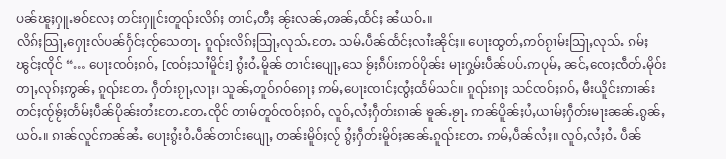ပၼ်ၽူႈႁူႉၶဝ်လႄႈ တင်းႁူင်းတူၺ်းလိၵ်ႈ တၢင်ႇတီႈ ၼႂ်းလၼ်ႇၻၼ်ႇထႅင်ႈ ၼႆယဝ်ႉ။
လိၵ်ႈသြႃႇႁေႃးလ်ပၼ်ႁႅင်ႈၸႂ်သေတႃႉ ၵူၺ်းလိၵ်ႈသြႃႇလုသ်ႉတႄႉ သမ်ႉပဵၼ်ထႅင်ႈလၢႆးၼိုင်ႈ။ ပေႃးထွတ်ႇဢဝ်ၵႂၢမ်းသြႃႇလုသ်ႉ ၵမ်ႈၽွင်ႈၸိုင် “… ပေႃးၸဝ်ႈၵဝ်ႇ [ၸဝ်ႈသၢႆမိူင်း] ၵွႆးဝႆႉမိူၼ် တၢင်းပျေႃႇသေ ၶႂ်ႈၵဵပ်းဢဝ်ပိုၼ်း မႃးႁွမ်းပဵၼ်ပပ်ႉဢပုမ်ႇ ၼင်ႇၸေႈၸဵတ်ႉမိုဝ်း တႃႇလုၵ်ႈဢွၼ်ႇ ၵူၺ်းတႄႉ ႁဵတ်းၵႂႃႇလႃႈ၊ သူၼ်ႇတူဝ်ၵဝ်ၵေႃႈ ဢမ်ႇပေႃးၸၢင်ႈၸွႆႈထႅမ်သင်။ ၵူၺ်းၵႃႈ သင်ၸဝ်ႈၵဝ်ႇ မီးယိူင်းဢၢၼ်း တင်ႈၸႂ်ၶႂ်ႈတႅမ်ႈပဵၼ်ပိုၼ်းတႆးတႄႉတႄႉၸိုင် တၢမ်တူဝ်ၸဝ်ႈၵဝ်ႇ လူဝ်ႇလႆႈႁဵတ်းၵၢၼ် ၶူၼ်ႉၶႂႃႉ ဢၼ်ပိူၼ်ႈပႆႇယၢမ်ႈႁဵတ်းမႃးၼၼ်ႉၵွၼ်ႇယဝ်ႉ။ ၵၢၼ်လူင်ဢၼ်ၼႆႉ ပေႃးၵွႆးဝႆႉပဵၼ်တၢင်းပျေႃႇ တၼ်းမိူဝ်ႈလႂ် ၵွႆႈႁဵတ်းမိူဝ်ႈၼၼ်ႉၵူၺ်းတႄႉ ဢမ်ႇပဵၼ်လႆႈ။ လူဝ်ႇလႆႈဝႆႉ ပဵၼ်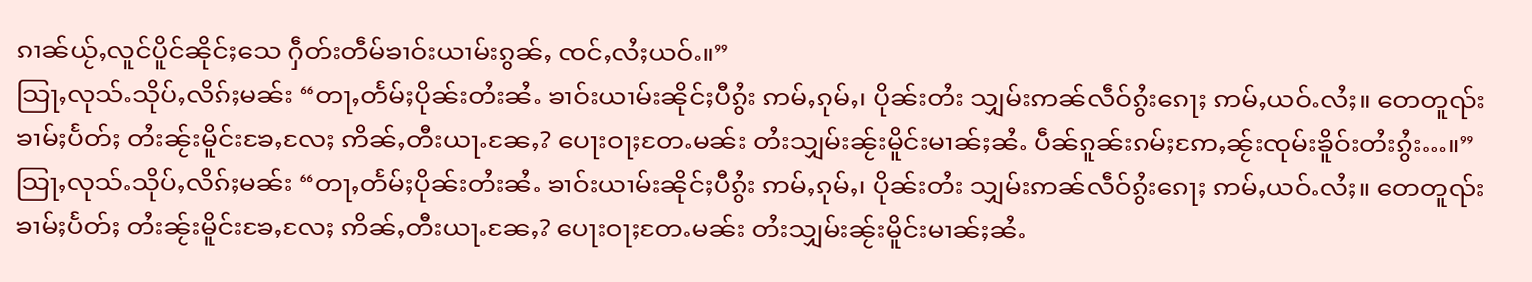ၵၢၼ်ယႂ်ႇလူင်ပိူင်ၼိုင်ႈသေ ႁဵတ်းတဵမ်ၶၢဝ်းယၢမ်းၵွၼ်ႇ ၸင်ႇလႆႈယဝ်ႉ။”
သြႃႇလုသ်ႉသိုပ်ႇလိၵ်ႈမၼ်း “တႃႇတႅမ်ႈပိုၼ်းတႆးၼႆႉ ၶၢဝ်းယၢမ်းၼိုင်ႈပီၵွႆး ဢမ်ႇၵုမ်ႇ၊ ပိုၼ်းတႆး သျှမ်းဢၼ်လဵဝ်ၵွႆးၵေႃႈ ဢမ်ႇယဝ်ႉလႆႈ။ တေတူၺ်းၶၢမ်ႈပႅတ်ႈ တႆးၼႂ်းမိူင်းၶႄႇလႄႈ ဢိၼ်ႇတီးယႃႉၼႄႇ? ပေႃးဝႃႈတႄႉမၼ်း တႆးသျှမ်းၼႂ်းမိူင်းမၢၼ်ႈၼႆႉ ပဵၼ်ၵူၼ်းၵမ်ႈဢႄႇၼႂ်းၸုမ်းၶိူဝ်းတႆးၵွႆး…။”
သြႃႇလုသ်ႉသိုပ်ႇလိၵ်ႈမၼ်း “တႃႇတႅမ်ႈပိုၼ်းတႆးၼႆႉ ၶၢဝ်းယၢမ်းၼိုင်ႈပီၵွႆး ဢမ်ႇၵုမ်ႇ၊ ပိုၼ်းတႆး သျှမ်းဢၼ်လဵဝ်ၵွႆးၵေႃႈ ဢမ်ႇယဝ်ႉလႆႈ။ တေတူၺ်းၶၢမ်ႈပႅတ်ႈ တႆးၼႂ်းမိူင်းၶႄႇလႄႈ ဢိၼ်ႇတီးယႃႉၼႄႇ? ပေႃးဝႃႈတႄႉမၼ်း တႆးသျှမ်းၼႂ်းမိူင်းမၢၼ်ႈၼႆႉ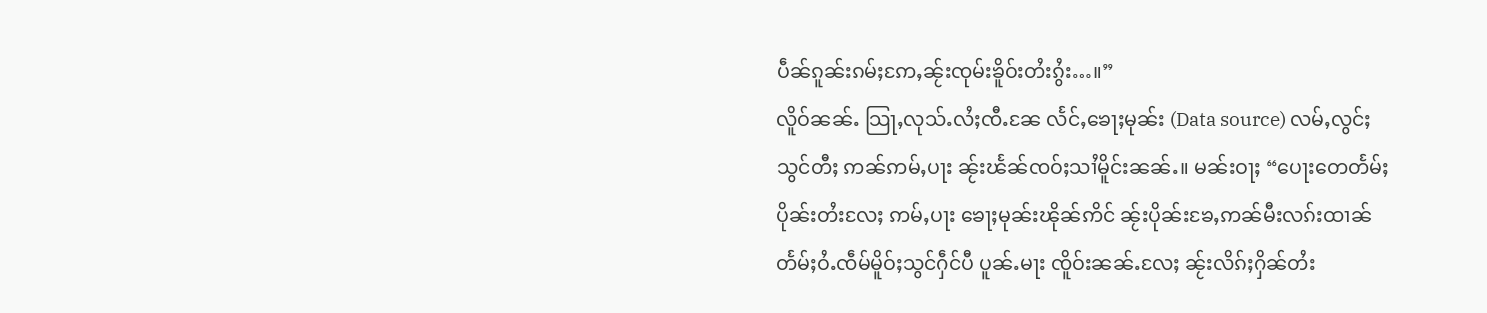ပဵၼ်ၵူၼ်းၵမ်ႈဢႄႇၼႂ်းၸုမ်းၶိူဝ်းတႆးၵွႆး…။”
လိူဝ်ၼၼ်ႉ သြႃႇလုသ်ႉလႆႈၸီႉၼႄ လႅင်ႇၶေႃႈမုၼ်း (Data source) လမ်ႇလွင်ႈသွင်တီႈ ဢၼ်ဢမ်ႇပႃး ၼႂ်းၽႅၼ်ၸဝ်ႈသၢႆမိူင်းၼၼ်ႉ။ မၼ်းဝႃႈ “ပေႃးတေတႅမ်ႈပိုၼ်းတႆးလႄႈ ဢမ်ႇပႃး ၶေႃႈမုၼ်းၽိုၼ်ဢိင် ၼႂ်းပိုၼ်းၶႄႇဢၼ်မီးလၵ်းထၢၼ် တႅမ်ႈဝႆႉၸဵမ်မိူဝ်ႈသွင်ႁဵင်ပီ ပူၼ်ႉမႃး ၸိူဝ်းၼၼ်ႉလႄႈ ၼႂ်းလိၵ်ႈႁိၼ်တႆး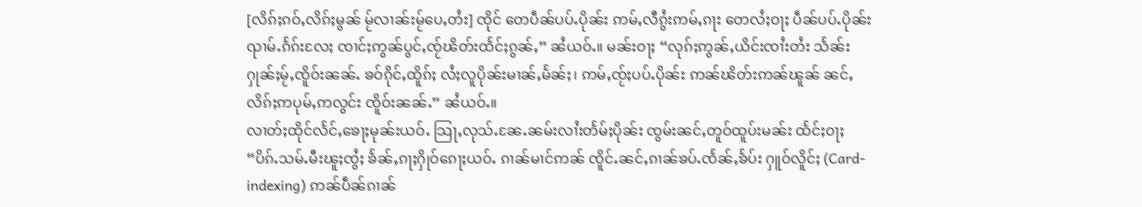[လိၵ်ႈၵဝ်ႇလိၵ်ႈမွၼ် မႂ်လၢၼ်းမႂ်ပေႇတႆး] ၸိုင် တေပဵၼ်ပပ်ႉပိုၼ်း ဢမ်ႇလီၵွႆးဢမ်ႇၵႃး တေလႆႈဝႃႈ ပဵၼ်ပပ်ႉပိုၼ်းၺၢမ်ႉၵႅၵ်းလႄႈ ၸၢင်ႈဢွၼ်ပွင်ႇၸႂ်ၽိတ်းထႅင်ႈၵွၼ်ႇ” ၼႆယဝ်ႉ။ မၼ်းဝႃႈ “လုၵ်ႈဢွၼ်ႇယိင်းၸၢႆးတႆး သႅၼ်းႁုၼ်ႈမႂ်ႇၸိူဝ်းၼၼ်ႉ ၶဝ်ၵိုင်ႇထိူၵ်ႈ လႆႈလူပိုၼ်းမၢၼ်ႇမႅၼ်ႈ၊ ဢမ်ႇၸႂ်ႈပပ်ႉပိုၼ်း ဢၼ်ၽိတ်းဢၼ်ၽူၼ် ၼင်ႇလိၵ်ႈဢပုမ်ႇဢလွင်း ၸိူဝ်းၼၼ်ႉ” ၼႆယဝ်ႉ။
လၢတ်ႈထိုင်လႅင်ႇၶေႃႈမုၼ်းယဝ်ႉ သြႃႇလုသ်ႉၼႄႉၼမ်းလၢႆးတႅမ်ႈပိုၼ်း ၸွမ်းၼင်ႇတူဝ်ထူပ်းမၼ်း ထႅင်ႈဝႃႈ “ပိၵ်ႉသမ်ႉမီးၽူႈၸွႆႈ ၶႅၼ်ႇၵႃႈႁိုဝ်ၵေႃႈယဝ်ႉ ၵၢၼ်မၢင်ဢၼ် ၸိူင်ႉၼင်ႇၵၢၼ်ၶပ်ႉၸႅၼ်ႇၶႅပ်း ႁူဝ်လိူင်ႈ (Card-indexing) ဢၼ်ပဵၼ်ၵၢၼ်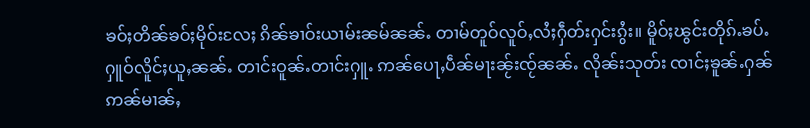ၶဝ်ႈတိၼ်ၶဝ်ႈမိုဝ်းလႄႈ ၵိၼ်ၶၢဝ်းယၢမ်းၼမ်ၼၼ်ႉ တၢမ်တူဝ်လူဝ်ႇလႆႈႁဵတ်းႁင်းၵွႆး။ မိူဝ်ႈၽွင်းတိုၵ်ႉၶပ်ႉႁူဝ်လိူင်ႈယူႇၼၼ်ႉ တၢင်းဝူၼ်ႉတၢင်းႁူႉ ဢၼ်ပေႃႇပဵၼ်မႃးၼႂ်းၸႂ်ၼၼ်ႉ လိုၼ်းသုတ်း ၸၢင်ႈၶူၼ်ႉႁၼ် ဢၼ်မၢၼ်ႇ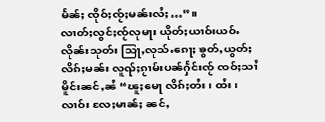မႅၼ်ႈ ၸိုဝ်ႈၸႂ်ႈမၼ်းလႆႈ…”။
လၢတ်ႈလွင်ႈၸႂ်လုမႃး ယိုတ်ႈယၢဝ်းယဝ်ႉ လိုၼ်းသုတ်း သြႃႇလုသ်ႉၵေႃႈ ၶွတ်ႇယွတ်ႈ လိၵ်ႈမၼ်း လူၺ်ႈၵႂၢမ်းပၼ်ႁႅင်းၸႂ် ၸဝ်ႈသၢႆမိူင်းၼင်ႇၼႆ “ၽူႈမေႃ လိၵ်ႈတႆး၊ ထႆး၊ လၢဝ်း လႄႈမၢၼ်ႈ ၼင်ႇ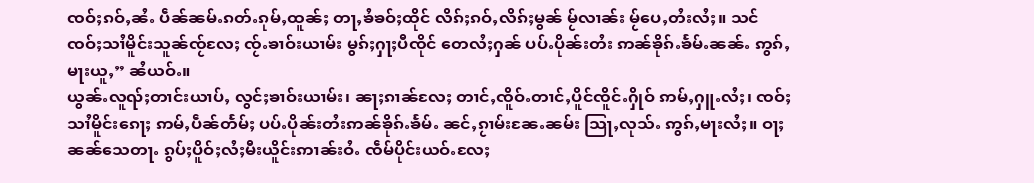ၸဝ်ႈၵဝ်ႇၼႆႉ ပဵၼ်ၼမ်ႉၵတ်ႉၵုမ်ႇထူၼ်ႈ တႃႇၶႆၶဝ်ႈထိုင် လိၵ်ႈၵဝ်ႇလိၵ်ႈမွၼ် မႂ်လၢၼ်း မႂ်ပေႇတႆးလႆႈ။ သင်ၸဝ်ႈသၢႆမိူင်းသူၼ်ၸႂ်လႄႈ ၸႂ်ႉၶၢဝ်းယၢမ်း မွၵ်ႈႁႃႈပီၸိုင် တေလႆႈႁၼ် ပပ်ႉပိုၼ်းတႆး ဢၼ်ၶိုၵ်ႉၶႅမ်ႉၼၼ်ႉ ဢွၵ်ႇမႃးယူႇ” ၼႆယဝ်ႉ။
ယွၼ်ႉလူၺ်ႈတၢင်းယၢပ်ႇ လွင်ႈၶၢဝ်းယၢမ်း၊ ၼႃႈၵၢၼ်လႄႈ တၢင်ႇၸိူဝ်ႉတၢင်ႇပိူင်ၸိူင်ႉႁိုဝ် ဢမ်ႇႁူႉလႆႈ၊ ၸဝ်ႈသၢႆမိူင်းၵေႃႈ ဢမ်ႇပဵၼ်တႅမ်ႈ ပပ်ႉပိုၼ်းတႆးဢၼ်ၶိုၵ်ႉၶႅမ်ႉ ၼင်ႇၵႂၢမ်းၼႄႉၼမ်း သြႃႇလုသ်ႉ ဢွၵ်ႇမႃးလႆႈ။ ဝႃႈၼၼ်သေတႃႉ ၵွပ်ႈပိူဝ်ႈလႆႈမီးယိူင်းဢၢၼ်းဝႆႉ ၸဵမ်ပိုင်းယဝ်ႉလႄႈ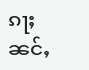ၵႃႈၼင်ႇ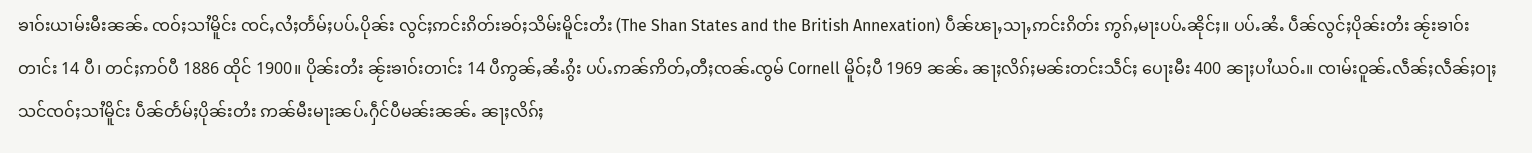ၶၢဝ်းယၢမ်းမီးၼၼ်ႉ ၸဝ်ႈသၢႆမိူင်း ၸင်ႇလႆႈတႅမ်ႈပပ်ႉပိုၼ်း လွင်ႈဢင်းၵိတ်းၶဝ်ႈသိမ်းမိူင်းတႆး (The Shan States and the British Annexation) ပဵၼ်ၽႃႇသႃႇဢင်းၵိတ်း ဢွၵ်ႇမႃးပပ်ႉၼိုင်ႈ။ ပပ်ႉၼႆႉ ပဵၼ်လွင်ႈပိုၼ်းတႆး ၼႂ်းၶၢဝ်းတၢင်း 14 ပီ၊ တင်ႈဢဝ်ပီ 1886 ထိုင် 1900။ ပိုၼ်းတႆး ၼႂ်းၶၢဝ်းတၢင်း 14 ပီဢွၼ်ႇၼႆႉၵွႆး ပပ်ႉဢၼ်ဢိတ်ႇတီႈၸၼ်ႉၸွမ် Cornell မိူဝ်ႈပီ 1969 ၼၼ်ႉ ၼႃႈလိၵ်ႈမၼ်းတင်းသဵင်ႈ ပေႃးမီး 400 ၼႃႈပၢႆယဝ်ႉ။ ၸၢမ်းဝူၼ်ႉလဵၼ်ႈလဵၼ်ႈဝႃႈ သင်ၸဝ်ႈသၢႆမိူင်း ပဵၼ်တႅမ်ႈပိုၼ်းတႆး ဢၼ်မီးမႃးၼပ်ႉႁဵင်ပီမၼ်းၼၼ်ႉ ၼႃႈလိၵ်ႈ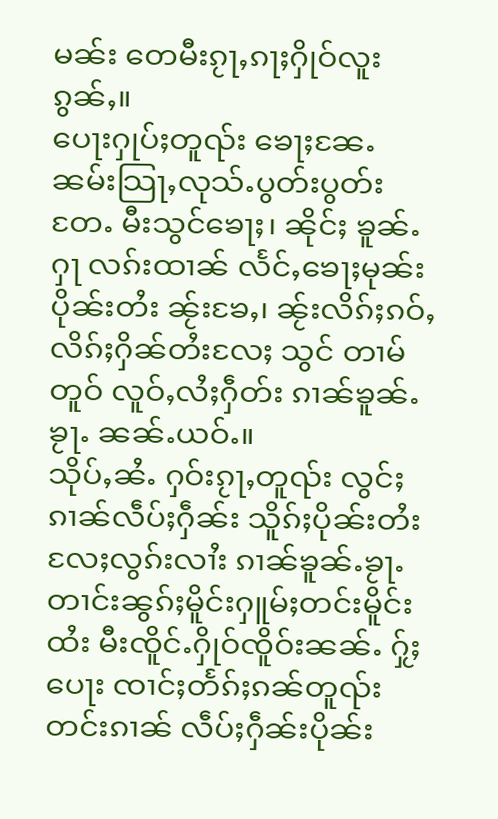မၼ်း တေမီးၵႂႃႇၵႃႈႁိုဝ်လူးၵွၼ်ႇ။
ပေႃးႁုပ်ႈတူၺ်း ၶေႃႈၼႄႉၼမ်းသြႃႇလုသ်ႉပွတ်းပွတ်းတႄႉ မီးသွင်ၶေႃႈ၊ ၼိုင်ႈ ၶူၼ်ႉႁႃ လၵ်းထၢၼ် လႅင်ႇၶေႃႈမုၼ်းပိုၼ်းတႆး ၼႂ်းၶႄႇ၊ ၼႂ်းလိၵ်ႈၵဝ်ႇလိၵ်ႈႁိၼ်တႆးလႄႈ သွင် တၢမ်တူဝ် လူဝ်ႇလႆႈႁဵတ်း ၵၢၼ်ၶူၼ်ႉၶႂႃႉ ၼၼ်ႉယဝ်ႉ။
သိုပ်ႇၼႆႉ ႁဝ်းၵႂႃႇတူၺ်း လွင်ႈၵၢၼ်လဵပ်ႈႁဵၼ်း သိူၵ်ႈပိုၼ်းတႆး လႄႈလွၵ်းလၢႆး ၵၢၼ်ၶူၼ်ႉၶႂႃႉ တၢင်းၼွၵ်ႈမိူင်းႁူမ်ႈတင်းမိူင်းထႆး မီးၸိူင်ႉႁိုဝ်ၸိူဝ်းၼၼ်ႉ ႁႂ်ႈပေႃး ၸၢင်ႈတႅၵ်ႈၵၼ်တူၺ်း တင်းၵၢၼ် လဵပ်ႈႁဵၼ်းပိုၼ်း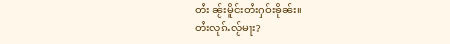တႆး ၼႂ်းမိူင်းတႆးႁဝ်းၶိုၼ်း။
တႆးလုၵ်ႉလႂ်မႃး?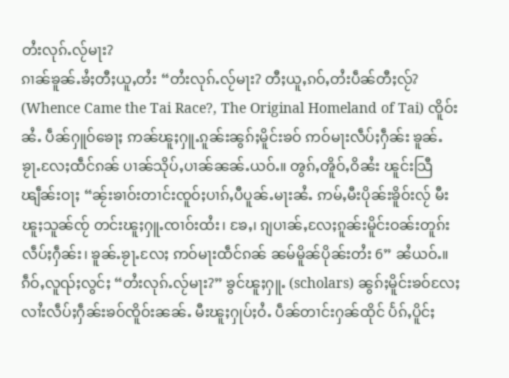တႆးလုၵ်ႉလႂ်မႃး?
ၵၢၼ်ၶူၼ်ႉၶႆႈတီႈယူႇတႆး “တႆးလုၵ်ႉလႂ်မႃး? တီႈယူႇၵဝ်ႇတႆးပဵၼ်တီႈလႂ်? (Whence Came the Tai Race?, The Original Homeland of Tai) ၸိူဝ်းၼႆႉ ပဵၼ်ႁူဝ်ၶေႃႈ ဢၼ်ၽူႈႁူႉၵူၼ်းၼွၵ်ႈမိူင်းၶဝ် ဢဝ်မႃးလဵပ်ႈႁဵၼ်း ၶူၼ်ႉၶႂႃႉလႄႈထဵင်ၵၼ် ပၢၼ်သိုပ်ႇပၢၼ်ၼၼ်ႉယဝ်ႉ။ ၻွၵ်ႇၻိူဝ်ႇဝိၼႆး ၽူင်းသြီၽျဵၼ်းဝႃႈ “ၼႂ်းၶၢဝ်းတၢင်းၸူဝ်ႈပၢၵ်ႇပီပူၼ်ႉမႃးၼႆႉ ဢမ်ႇမီးပိုၼ်းၶိူဝ်းလႂ် မီးၽူႈသူၼ်ၸႂ် တင်းၽူႈႁူႉၸၢဝ်းထႆး၊ ၶႄႇ၊ ၵျပၢၼ်ႇလႄႈၵူၼ်းမိူင်းဝၼ်းတူၵ်းလဵပ်ႈႁဵၼ်း၊ ၶူၼ်ႉၶႂႃႉလႄႈ ဢဝ်မႃးထဵင်ၵၼ် ၼမ်မိူၼ်ပိုၼ်းတႆး 6” ၼႆယဝ်ႉ။
ၵဵဝ်ႇလူၺ်ႈလွင်ႈ “တႆးလုၵ်ႉလႂ်မႃး?” ၶွင်ၽူႈႁူႉ (scholars) ၼွၵ်ႈမိူင်းၶဝ်လႄႈ လၢႆးလဵပ်ႈႁဵၼ်းၶဝ်ၸိူဝ်းၼၼ်ႉ မီးၽူႈႁုပ်ႈဝႆႉ ပဵၼ်တၢင်းႁၼ်ထိုင် ပႅၵ်ႇပိူင်ႈ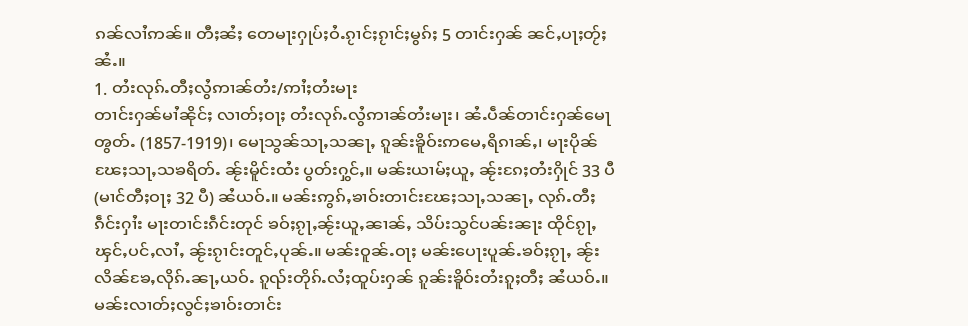ၵၼ်လၢႆဢၼ်။ တီႈၼႆႈ တေမႃးႁုပ်ႈဝႆႉၵႂၢင်ႈၵႂၢင်ႈမွၵ်ႈ 5 တၢင်းႁၼ် ၼင်ႇပႃႈတႂ်ႈၼႆႉ။
1. တႆးလုၵ်ႉတီႈလွႆဢၢၼ်တႆး/ဢၢႆႈတႆးမႃး
တၢင်းႁၼ်မၢႆၼိုင်ႈ လၢတ်ႈဝႃႈ တႆးလုၵ်ႉလွႆဢၢၼ်တႆးမႃး၊ ၼႆႉပဵၼ်တၢင်းႁၼ်မေႃၻွတ်ႉ (1857-1919)၊ မေႃသွၼ်သႃႇသၼႃႇ ၵူၼ်းၶိူဝ်းဢမေႇရိၵၢၼ်ႇ၊ မႃးပိုၼ်ၽႄႈသႃႇသၶရိတ်ႉ ၼႂ်းမိူင်းထႆး ပွတ်းႁွင်ႇ။ မၼ်းယၢမ်ႈယူႇ ၼႂ်းၵႄႈတႆးႁိုင် 33 ပီ (မၢင်တီႈဝႃႈ 32 ပီ) ၼႆယဝ်ႉ။ မၼ်းဢွၵ်ႇၶၢဝ်းတၢင်းၽႄႈသႃႇသၼႃႇ လုၵ်ႉတီႈၵဵင်းႁၢႆး မႃးတၢင်းၵဵင်းတုင် ၶဝ်ႈၵႂႃႇၼႂ်းယူႇၼၢၼ်ႇ သိပ်းသွင်ပၼ်းၼႃး ထိုင်ၵႂႃႇၾင်ႇပင်ႇလၢႆႇ ၼႂ်းၵႂၢင်းတူင်ႇပုၼ်ႉ။ မၼ်းဝူၼ်ႉဝႃႈ မၼ်းပေႃးပူၼ်ႉၶဝ်ႈၵႂႃႇ ၼႂ်းလိၼ်ၶႄႇလိုၵ်ႉၼႃႇယဝ်ႉ ၵူၺ်းတိုၵ်ႉလႆႈထူပ်းႁၼ် ၵူၼ်းၶိူဝ်းတႆးၵူႈတီႈ ၼႆယဝ်ႉ။
မၼ်းလၢတ်ႈလွင်ႈၶၢဝ်းတၢင်း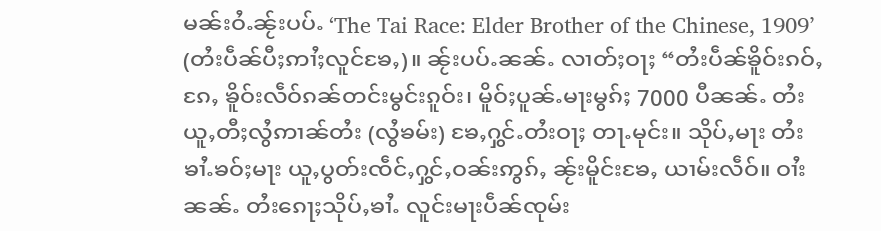မၼ်းဝႆႉၼႂ်းပပ်ႉ ‘The Tai Race: Elder Brother of the Chinese, 1909’ (တႆးပဵၼ်ပီႈဢၢႆႈလူင်ၶႄႇ)။ ၼႂ်းပပ်ႉၼၼ်ႉ လၢတ်ႈဝႃႈ “တႆးပဵၼ်ၶိူဝ်းၵဝ်ႇၵႄႇ ၶိူဝ်းလဵဝ်ၵၼ်တင်းမွင်းၵူဝ်း၊ မိူဝ်ႈပူၼ်ႉမႃးမွၵ်ႈ 7000 ပီၼၼ်ႉ တႆးယူႇတီႈလွႆဢၢၼ်တႆး (လွႆၶမ်း) ၶႄႇႁွင်ႉတႆးဝႃႈ တႃႉမုင်း။ သိုပ်ႇမႃး တႆးၶၢႆႉၶဝ်ႈမႃး ယူႇပွတ်းၸဵင်ႇႁွင်ႇဝၼ်းဢွၵ်ႇ ၼႂ်းမိူင်းၶႄႇ ယၢမ်းလဵဝ်။ ဝၢႆးၼၼ်ႉ တႆးၵေႃႈသိုပ်ႇၶၢႆႉ လူင်းမႃးပဵၼ်ၸုမ်း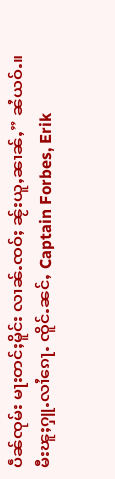ပဵၼ်ၸုမ်း မႃးတင်ႈမိူင်း လၢၼ်ႉၸဝ်ႈ ၼႂ်းယူႇၼၢၼ်ႇ” ၼႆယဝ်ႉ။
မီးၽူႈႁူႉလၢႆၵေႃႉ ၸိူင်ႉၼင်ႇ Captain Forbes, Erik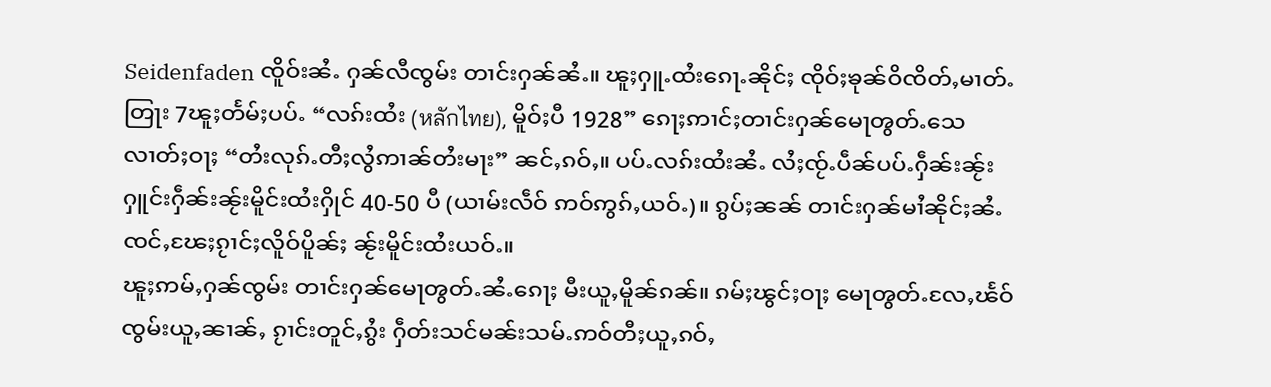Seidenfaden ၸိူဝ်းၼႆႉ ႁၼ်လီၸွမ်း တၢင်းႁၼ်ၼႆႉ။ ၽူႈႁူႉထႆးၵေႃႉၼိုင်ႈ ၸိုဝ်ႈၶုၼ်ဝိၸိတ်ႇမၢတ်ႉတြႃး 7ၽူႈတႅမ်ႈပပ်ႉ “လၵ်းထႆး (หลักไทย), မိူဝ်ႈပီ 1928” ၵေႃႈဢၢင်ႈတၢင်းႁၼ်မေႃၻွတ်ႉသေ လၢတ်ႈဝႃႈ “တႆးလုၵ်ႉတီႈလွႆဢၢၼ်တႆးမႃး” ၼင်ႇၵဝ်ႇ။ ပပ်ႉလၵ်းထႆးၼႆႉ လႆႈၸႂ်ႉပဵၼ်ပပ်ႉႁဵၼ်းၼႂ်းႁူင်းႁဵၼ်းၼႂ်းမိူင်းထႆးႁိုင် 40-50 ပီ (ယၢမ်းလဵဝ် ဢဝ်ဢွၵ်ႇယဝ်ႉ)။ ၵွပ်ႈၼၼ် တၢင်းႁၼ်မၢႆၼိုင်ႈၼႆႉ ၸင်ႇၽႄႈၵႂၢင်ႈလိူဝ်ပိူၼ်ႈ ၼႂ်းမိူင်းထႆးယဝ်ႉ။
ၽူႈဢမ်ႇႁၼ်ၸွမ်း တၢင်းႁၼ်မေႃၻွတ်ႉၼႆႉၵေႃႈ မီးယူႇမိူၼ်ၵၼ်။ ၵမ်ႈၽွင်ႈဝႃႈ မေႃၻွတ်ႉလႄႇၽႅဝ်ၸွမ်းယူႇၼၢၼ်ႇ ၵႂၢင်းတူင်ႇၵွႆး ႁဵတ်းသင်မၼ်းသမ်ႉဢဝ်တီႈယူႇၵဝ်ႇ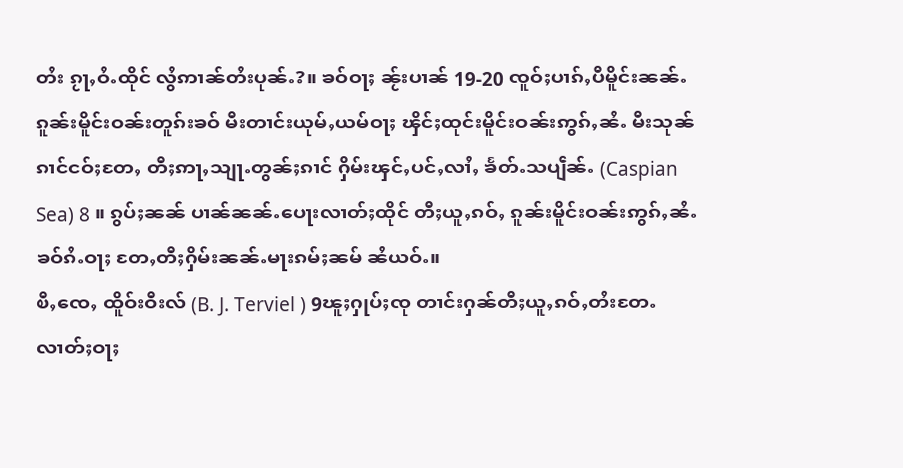တႆး ၵႂႃႇဝႆႉထိုင် လွႆဢၢၼ်တႆးပုၼ်ႉ?။ ၶဝ်ဝႃႈ ၼႂ်းပၢၼ် 19-20 ၸူဝ်ႈပၢၵ်ႇပီမိူင်းၼၼ်ႉ ၵူၼ်းမိူင်းဝၼ်းတူၵ်းၶဝ် မီးတၢင်းယုမ်ႇယမ်ဝႃႈ ၾိင်ႈထုင်းမိူင်းဝၼ်းဢွၵ်ႇၼႆႉ မီးသုၼ်ၵၢင်ငဝ်ႈတႄႇ တီႈဢႃႇသျႃႉတွၼ်ႈၵၢင် ႁိမ်းၾင်ႇပင်ႇလၢႆႇ ၶႅတ်ႉသပျဵၼ်ႉ (Caspian Sea) 8 ။ ၵွပ်ႈၼၼ် ပၢၼ်ၼၼ်ႉပေႃးလၢတ်ႈထိုင် တီႈယူႇၵဝ်ႇ ၵူၼ်းမိူင်းဝၼ်းဢွၵ်ႇၼႆႉ ၶဝ်ၵႆႉဝႃႈ တႄႇတီႈႁိမ်းၼၼ်ႉမႃးၵမ်ႈၼမ် ၼႆယဝ်ႉ။
ၿီႇၸေႇ ထိူဝ်းဝီးလ် (B. J. Terviel ) 9ၽူႈႁုပ်ႈၸု တၢင်းႁၼ်တီႈယူႇၵဝ်ႇတႆးတႄႉ လၢတ်ႈဝႃႈ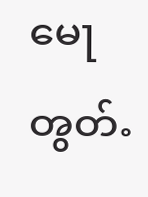မေႃၻွတ်ႉ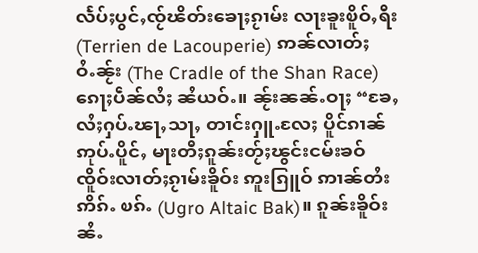လႅပ်ႈပွင်ႇၸႂ်ၽိတ်းၶေႃႈၵႂၢမ်း လႃးၶူးၿိူဝ်ႇရီး (Terrien de Lacouperie) ဢၼ်လၢတ်ႈဝႆႉၼႂ်း (The Cradle of the Shan Race) ၵေႃႈပဵၼ်လႆႈ ၼႆယဝ်ႉ။ ၼႂ်းၼၼ်ႉဝႃႈ “ၶႄႇလႆႈႁပ်ႉၽႃႇသႃႇ တၢင်းႁူႉလႄႈ ပိူင်ၵၢၼ်ဢုပ်ႉပိူင်ႇ မႃးတီႈၵူၼ်းတႂ်ႈၽွင်းငမ်းၶဝ် ၸိူဝ်းလၢတ်ႈၵႂၢမ်းၶိူဝ်း ဢူးၵြူဝ် ဢၢၼ်တႆးဢိၵ်ႉ ၿၵ်ႉ (Ugro Altaic Bak)။ ၵူၼ်းၶိူဝ်းၼႆႉ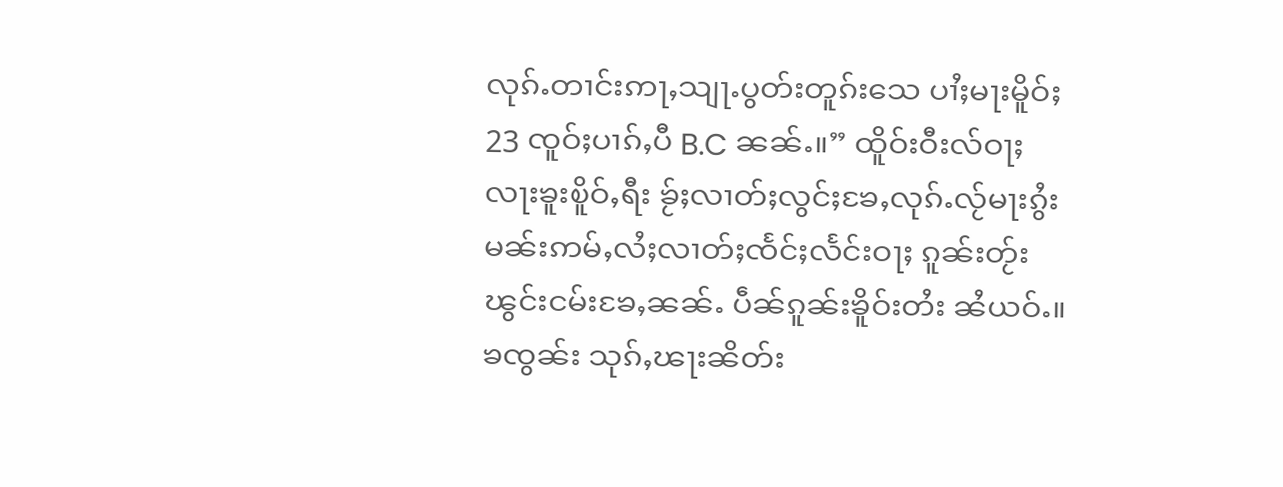လုၵ်ႉတၢင်းဢႃႇသျႃႉပွတ်းတူၵ်းသေ ပၢႆႈမႃးမိူဝ်ႈ 23 ၸူဝ်ႈပၢၵ်ႇပီ B.C ၼၼ်ႉ။” ထိူဝ်းဝီးလ်ဝႃႈ လႃးၶူးၿိူဝ်ႇရီး ၶႂ်ႈလၢတ်ႈလွင်ႈၶႄႇလုၵ်ႉလႂ်မႃးၵွႆး မၼ်းဢမ်ႇလႆႈလၢတ်ႈၸႅင်ႈလႅင်းဝႃႈ ၵူၼ်းတႂ်းၽွင်းငမ်းၶႄႇၼၼ်ႉ ပဵၼ်ၵူၼ်းၶိူဝ်းတႆး ၼႆယဝ်ႉ။
ၶၸွၼ်း သုၵ်ႇၽႃးၼိတ်း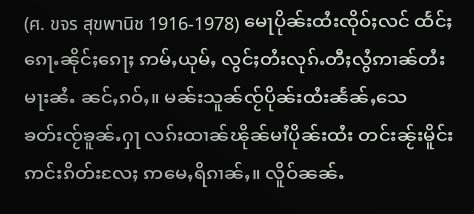(ศ. ขจร สุขพานิช 1916-1978) မေႃပိုၼ်းထႆးၸိုဝ်ႈလင် ထႅင်ႈၵေႃႉၼိုင်ႈၵေႃႈ ဢမ်ႇယုမ်ႇ လွင်ႈတႆးလုၵ်ႉတီႈလွႆဢၢၼ်တႆးမႃးၼႆႉ ၼင်ႇၵဝ်ႇ။ မၼ်းသူၼ်ၸႂ်ပိုၼ်းထႆးၼႅၼ်ႇသေ ၶတ်းၸႂ်ၶူၼ်ႉႁႃ လၵ်းထၢၼ်ၽိုၼ်မၢႆပိုၼ်းထႆး တင်းၼႂ်းမိူင်းဢင်းၵိတ်းလႄႈ ဢမေႇရိၵၢၼ်ႇ။ လိူဝ်ၼၼ်ႉ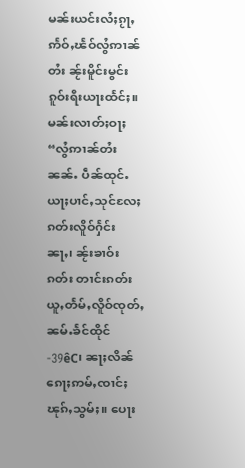မၼ်းယင်းလႆႈၵႂႃႇဢႅဝ်ႇၽႅဝ်လွႆဢၢၼ်တႆး ၼႂ်းမိူင်းမွင်းၵူဝ်းရီးယႃးထႅင်ႈ။ မၼ်းလၢတ်ႈဝႃႈ “လွႆဢၢၼ်တႆးၼၼ်ႉ ပဵၼ်ထုင်ႉယႃႈပၢင်ႇသုင်လႄႈ ၵတ်းလိူဝ်ႁႅင်းၼႃႇ၊ ၼႂ်းၶၢဝ်းၵတ်း တၢင်းၵတ်း ယူႇတႅမ်ႇလိူဝ်ၸုတ်ႇၼမ်ႉၶႅင်ထိုင် -39êC၊ ၼႃႈလိၼ်ၵေႃႈဢမ်ႇၸၢင်ႈၽုၵ်ႇသွမ်ႈ။ ပေႃး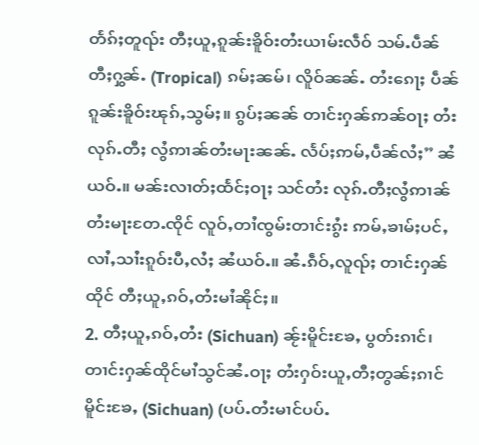တႅၵ်ႈတူၺ်း တီႈယူႇၵူၼ်းၶိူဝ်းတႆးယၢမ်းလဵဝ် သမ်ႉပဵၼ်တီႈႁွၼ်ႉ (Tropical) ၵမ်ႈၼမ်၊ လိူဝ်ၼၼ်ႉ တႆးၵေႃႈ ပဵၼ်ၵူၼ်းၶိူဝ်းၽုၵ်ႇသွမ်ႈ။ ၵွပ်ႈၼၼ် တၢင်းႁၼ်ဢၼ်ဝႃႈ တႆးလုၵ်ႉတီႈ လွႆဢၢၼ်တႆးမႃးၼၼ်ႉ လႅပ်ႈဢမ်ႇပဵၼ်လႆႈ” ၼႆယဝ်ႉ။ မၼ်းလၢတ်ႈထႅင်ႈဝႃႈ သင်တႆး လုၵ်ႉတီႈလွႆဢၢၼ်တႆးမႃးတႄႉၸိုင် လူဝ်ႇတၢႆၸွမ်းတၢင်းၵွႆး ဢမ်ႇၶၢမ်ႈပင်ႇလၢႆႇသၢႆးၵူဝ်းပီႇလႆႈ ၼႆယဝ်ႉ။ ၼႆႉၵဵဝ်ႇလူၺ်ႈ တၢင်းႁၼ်ထိုင် တီႈယူႇၵဝ်ႇတႆးမၢႆၼိုင်ႈ။
2. တီႈယူႇၵဝ်ႇတႆး (Sichuan) ၼႂ်းမိူင်းၶႄႇ ပွတ်းၵၢင်၊
တၢင်းႁၼ်ထိုင်မၢႆသွင်ၼႆႉဝႃႈ တႆးႁဝ်းယူႇတီႈတွၼ်ႈၵၢင်မိူင်းၶႄႇ (Sichuan) (ပပ်ႉတႆးမၢင်ပပ်ႉ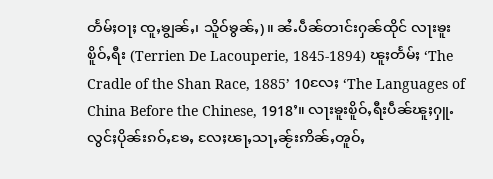တႅမ်ႈဝႃႈ ၸူႇၶျွၼ်ႇ၊ သိူဝ်ၶွၼ်ႇ)။ ၼႆႉပဵၼ်တၢင်းႁၼ်ထိုင် လႃးၶူးၿိူဝ်ႇရီး (Terrien De Lacouperie, 1845-1894) ၽူႈတႅမ်ႈ ‘The Cradle of the Shan Race, 1885’ 10လႄႈ ‘The Languages of China Before the Chinese, 1918’။ လႃးၶူးၿိူဝ်ႇရီးပဵၼ်ၽူႈႁူႉ လွင်ႈပိုၼ်းၵဝ်ႇၶႄႇ လႄႈၽႃႇသႃႇၼႂ်းဢိၼ်ႇၻူဝ်ႇ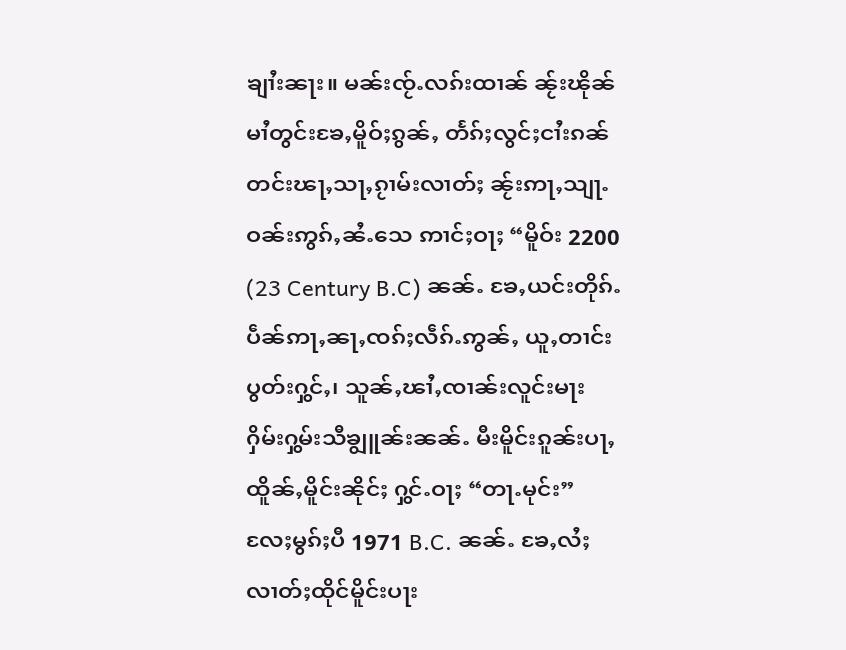ၶျၢႆးၼႃး။ မၼ်းၸႂ်ႉလၵ်းထၢၼ် ၼႂ်းၽိုၼ်မၢႆတွင်းၶႄႇမိူဝ်ႈၵွၼ်ႇ တႅၵ်ႈလွင်ႈငၢႆးၵၼ် တင်းၽႃႇသႃႇၵႂၢမ်းလၢတ်ႈ ၼႂ်းဢႃႇသျႃႉဝၼ်းဢွၵ်ႇၼႆႉသေ ဢၢင်ႈဝႃႈ “မိူဝ်း 2200 (23 Century B.C) ၼၼ်ႉ ၶႄႇယင်းတိုၵ်ႉပဵၼ်ဢႃႇၼႃႇၸၵ်ႈလဵၵ်ႉဢွၼ်ႇ ယူႇတၢင်းပွတ်းႁွင်ႇ၊ သူၼ်ႇၽၢႆႇၸၢၼ်းလူင်းမႃး ႁိမ်းႁွမ်းသီၶျွူၼ်းၼၼ်ႉ မီးမိူင်းၵူၼ်းပႃႇထိူၼ်ႇမိူင်းၼိုင်ႈ ႁွင်ႉဝႃႈ “တႃႉမုင်း” လႄႈမွၵ်ႈပီ 1971 B.C. ၼၼ်ႉ ၶႄႇလႆႈလၢတ်ႈထိုင်မိူင်းပႃး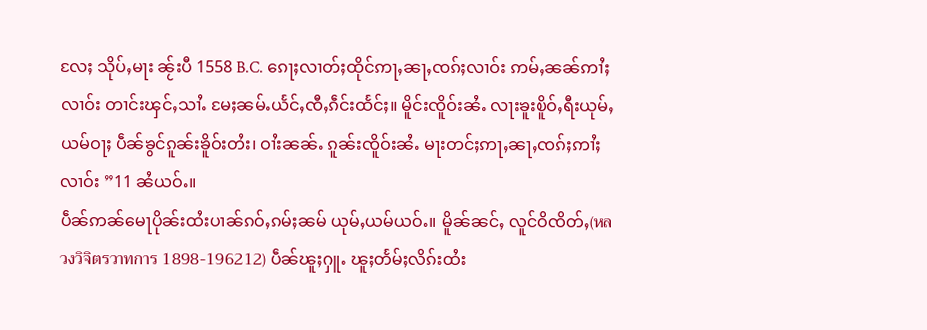လႄႈ သိုပ်ႇမႃး ၼႂ်းပီ 1558 B.C. ၵေႃႈလၢတ်ႈထိုင်ဢႃႇၼႃႇၸၵ်ႈလၢဝ်း ဢမ်ႇၼၼ်ဢၢႆႈလၢဝ်း တၢင်းၾင်ႇသၢႆႉ မႄႈၼမ်ႉယႅင်ႇၸီႇၵဵင်းထႅင်ႈ။ မိူင်းၸိူဝ်းၼႆႉ လႃးၶူးၿိူဝ်ႇရီးယုမ်ႇယမ်ဝႃႈ ပဵၼ်ၶွင်ၵူၼ်းၶိူဝ်းတႆး၊ ဝၢႆးၼၼ်ႉ ၵူၼ်းၸိူဝ်းၼႆႉ မႃးတင်ႈဢႃႇၼႃႇၸၵ်ႈဢၢႆႈလၢဝ်း ”11 ၼႆယဝ်ႉ။
ပဵၼ်ဢၼ်မေႃပိုၼ်းထႆးပၢၼ်ၵဝ်ႇၵမ်ႈၼမ် ယုမ်ႇယမ်ယဝ်ႉ။ မိူၼ်ၼင်ႇ လူင်ဝိၸိတ်ႇ(หลวงวิจิตรวาทการ 1898-196212) ပဵၼ်ၽူႈႁူႉ ၽူႈတႅမ်ႈလိၵ်းထႆး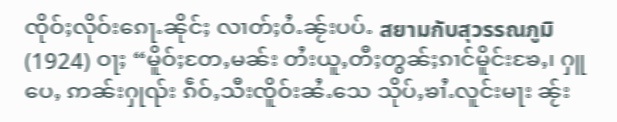ၸိုဝ်ႈလိုဝ်းၵေႃႉၼိုင်ႈ လၢတ်ႈဝႆႉၼႂ်းပပ်ႉ สยามกับสุวรรณภูมิ (1924) ဝႃႈ “မိူဝ်ႈတႄႇမၼ်း တႆးယူႇတီႈတွၼ်ႈၵၢင်မိူင်းၶႄႇ၊ ႁူပေႇ ဢၼ်းႁုၺ်း ၵဵဝ်ႇသီးၸိူဝ်းၼႆႉသေ သိုပ်ႇၶၢႆႉလူင်းမႃး ၼႂ်း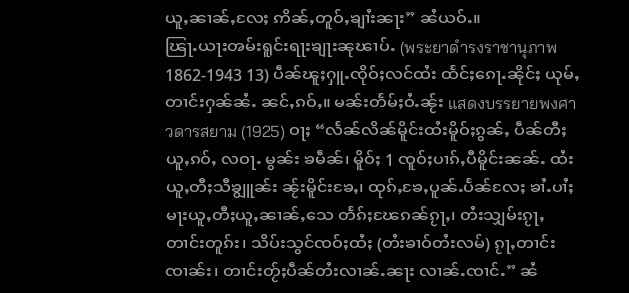ယူႇၼၢၼ်ႇလႄႈ ဢိၼ်ႇတူဝ်ႇၶျၢႆးၼႃး” ၼႆယဝ်ႉ။
ၽြႃႉယႃးၻမ်းရူင်းရႃးၶျႃးၼုၽၢပ်ႉ (พระยาดำรงราชานุภาพ 1862-1943 13) ပဵၼ်ၽူႈႁူႉၸိုဝ်ႈလင်ထႆး ထႅင်ႈၵေႃႉၼိုင်ႈ ယုမ်ႇတၢင်းႁၼ်ၼႆႉ ၼင်ႇၵဝ်ႇ။ မၼ်းတႅမ်ႈဝႆႉၼႂ်း แสดงบรรยายพงศาวดารสยาม (1925) ဝႃႈ “လႅၼ်လိၼ်မိူင်းထႆးမိူဝ်ႈၵွၼ်ႇ ပဵၼ်တီႈယူႇၵဝ်ႇ လဝႃႉ မွၼ်း ၶမဵၼ်၊ မိူဝ်ႈ 1 ၸူဝ်ႈပၢၵ်ႇပီမိူင်းၼၼ်ႉ ထႆးယူႇတီႈသီၶျွူၼ်း ၼႂ်းမိူင်းၶႄႇ၊ ထုၵ်ႇၶႄႇပူၼ်ႉပႅၼ်လႄႈ ၶၢႆႉပၢႆႈမႃးယူႇတီႈယူႇၼၢၼ်ႇသေ တႅၵ်ႈၽႄၵၼ်ၵႂႃႇ၊ တႆးသျှမ်းၵႂႃႇတၢင်းတူၵ်း၊ သိပ်းသွင်ၸဝ်ႈထႆႈ (တႆးၶၢဝ်တႆးလမ်) ၵႂႃႇတၢင်းၸၢၼ်း၊ တၢင်းတႂ်ႈပဵၼ်တႆးလၢၼ်ႉၼႃး လၢၼ်ႉၸၢင်ႉ” ၼႆ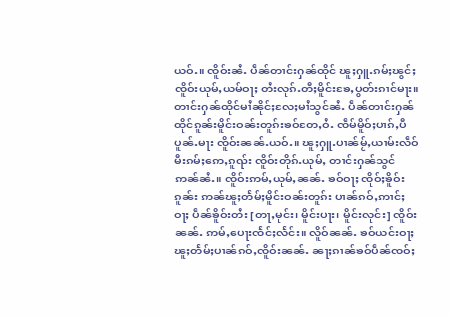ယဝ်ႉ။ ၸိူဝ်းၼႆႉ ပဵၼ်တၢင်းႁၼ်ထိုင် ၽူႈႁူႉၵမ်ႈၽွင်ႈ ၸိူဝ်းယုမ်ႇယမ်ဝႃႈ တႆးလုၵ်ႉတီႈမိူင်းၶႄႇပွတ်းၵၢင်မႃး။
တၢင်းႁၼ်ထိုင်မၢႆၼိုင်ႈလႄႈမၢႆသွင်ၼႆႉ ပဵၼ်တၢင်းႁၼ်ထိုင်ၵူၼ်းမိူင်းဝၼ်းတူၵ်းၶဝ်တႄႇဝႆႉ ၸဵမ်မိူဝ်ႈပၢၵ်ႇပီပူၼ်ႉမႃး ၸိူဝ်းၼၼ်ႉယဝ်ႉ။ ၽူႈႁူႉပၢၼ်မႂ်ႇယၢမ်းလဵဝ် မီးၵမ်ႈဢေႇၵူၺ်း ၸိူဝ်းတိုၵ်ႉယုမ်ႇ တၢင်းႁၼ်သွင်ဢၼ်ၼႆႉ။ ၸိူဝ်းဢမ်ႇယုမ်ႇၼၼ်ႉ ၶဝ်ဝႃႈ ၸိုဝ်ႈၶိူဝ်းၵူၼ်း ဢၼ်ၽူႈတႅမ်ႈမိူင်းဝၼ်းတူၵ်း ပၢၼ်ၵဝ်ႇဢၢင်ႈဝႃႈ ပဵၼ်ၶိူဝ်းတႆး [တႃႇမုင်း၊ မိူင်းပႃး၊ မိူင်းလုင်း] ၸိူဝ်းၼၼ်ႉ ဢမ်ႇပေႃးၸႅင်ႈလႅင်း။ လိူဝ်ၼၼ်ႉ ၶဝ်ယင်းဝႃႈ ၽူႈတႅမ်ႈပၢၼ်ၵဝ်ႇၸိူဝ်းၼၼ်ႉ ၼႃႈၵၢၼ်ၶဝ်ပဵၼ်ၸဝ်ႈ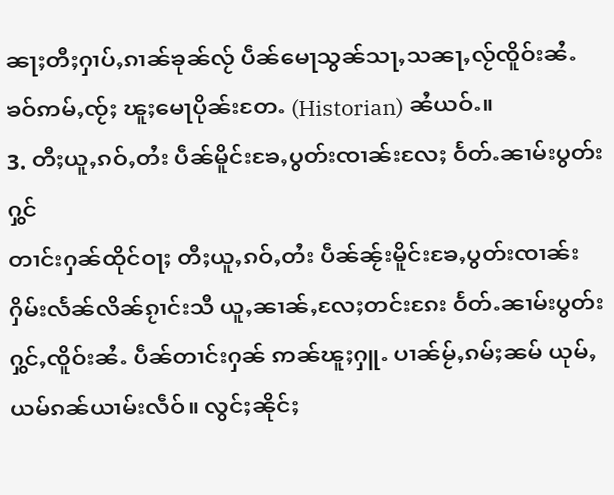ၼႃႈတီႈႁၢပ်ႇၵၢၼ်ၶုၼ်လႂ် ပဵၼ်မေႃသွၼ်သႃႇသၼႃႇလႂ်ၸိူဝ်းၼႆႉ ၶဝ်ဢမ်ႇၸႂ်ႈ ၽူႈမေႃပိုၼ်းတႄႉ (Historian) ၼႆယဝ်ႉ။
3. တီႈယူႇၵဝ်ႇတႆး ပဵၼ်မိူင်းၶႄႇပွတ်းၸၢၼ်းလႄႈ ဝႅတ်ႉၼၢမ်းပွတ်းႁွင်
တၢင်းႁၼ်ထိုင်ဝႃႈ တီႈယူႇၵဝ်ႇတႆး ပဵၼ်ၼႂ်းမိူင်းၶႄႇပွတ်းၸၢၼ်း ႁိမ်းလႅၼ်လိၼ်ၵႂၢင်းသီ ယူႇၼၢၼ်ႇလႄႈတင်းၵႄး ဝႅတ်ႉၼၢမ်းပွတ်းႁွင်ႇၸိူဝ်းၼႆႉ ပဵၼ်တၢင်းႁၼ် ဢၼ်ၽူႈႁူႉ ပၢၼ်မႂ်ႇၵမ်ႈၼမ် ယုမ်ႇယမ်ၵၼ်ယၢမ်းလဵဝ်။ လွင်ႈၼိုင်ႈ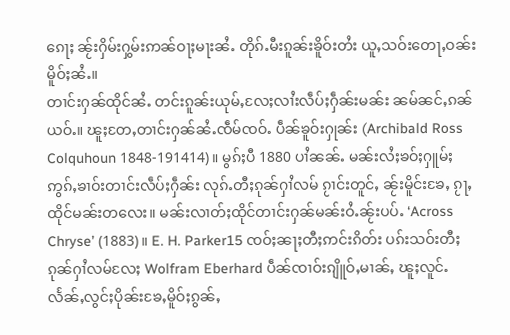ၵေႃႈ ၼႂ်းႁိမ်းႁွမ်းဢၼ်ဝႃႈမႃးၼႆႉ တိုၵ်ႉမီးၵူၼ်းၶိူဝ်းတႆး ယူႇသဝ်းတေႃႇဝၼ်းမိူဝ်ႈၼႆႉ။
တၢင်းႁၼ်ထိုင်ၼႆႉ တင်းၵူၼ်းယုမ်ႇလႄႈလၢႆးလဵပ်ႈႁဵၼ်းမၼ်း ၼမ်ၼင်ႇၵၼ်ယဝ်ႉ။ ၽူႈတႄႇတၢင်းႁၼ်ၼႆႉၸဵမ်ၸဝ်ႉ ပဵၼ်ၶူဝ်းႁုၼ်း (Archibald Ross Colquhoun 1848-191414)။ မွၵ်ႈပီ 1880 ပၢႆၼၼ်ႉ မၼ်းလႆႈၶဝ်ႈႁူမ်ႈဢွၵ်ႇၶၢဝ်းတၢင်းလဵပ်ႈႁဵၼ်း လုၵ်ႉတီႈၵုၼ်ႁၢႆလမ် ၵႂၢင်းတူင်ႇ ၼႂ်းမိူင်းၶႄႇ ၵႂႃႇထိုင်မၼ်းတလေး။ မၼ်းလၢတ်ႈထိုင်တၢင်းႁၼ်မၼ်းဝႆႉၼႂ်းပပ်ႉ ‘Across Chryse’ (1883)။ E. H. Parker15 ၸဝ်ႈၼႃႈတီႈဢင်းၵိတ်း ပၵ်းသဝ်းတီႈၵုၼ်ႁၢႆလမ်လႄႈ Wolfram Eberhard ပဵၼ်ၸၢဝ်းၵျိူဝ်ႇမၢၼ်ႇ ၽူႈလူင်ႉလႅၼ်ႇလွင်ႈပိုၼ်းၶႄႇမိူဝ်ႈၵွၼ်ႇ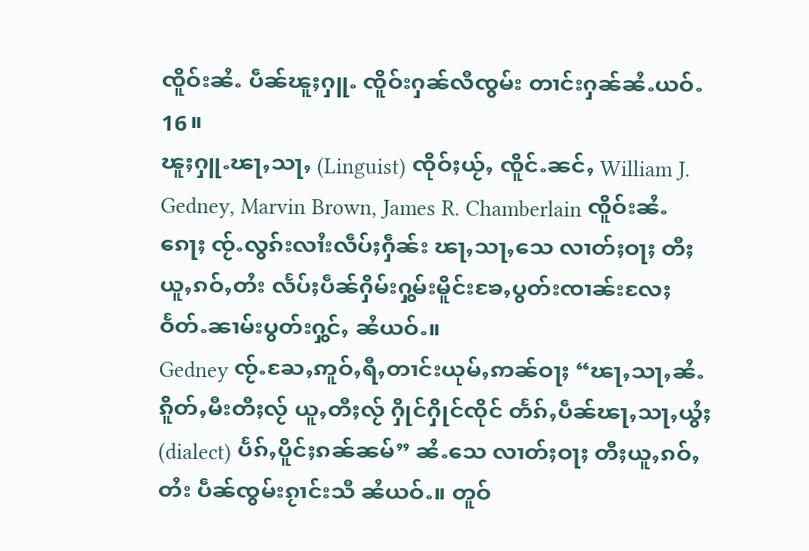ၸိူဝ်းၼႆႉ ပဵၼ်ၽူႈႁူႉ ၸိူဝ်းႁၼ်လီၸွမ်း တၢင်းႁၼ်ၼႆႉယဝ်ႉ16။
ၽူႈႁူႉၽႃႇသႃႇ (Linguist) ၸိုဝ်ႈယႂ်ႇ ၸိူင်ႉၼင်ႇ William J. Gedney, Marvin Brown, James R. Chamberlain ၸိူဝ်းၼႆႉၵေႃႈ ၸႂ်ႉလွၵ်းလၢႆးလဵပ်ႈႁဵၼ်း ၽႃႇသႃႇသေ လၢတ်ႈဝႃႈ တီႈယူႇၵဝ်ႇတႆး လႅပ်ႈပဵၼ်ႁိမ်းႁွမ်းမိူင်းၶႄႇပွတ်းၸၢၼ်းလႄႈ ဝႅတ်ႉၼၢမ်းပွတ်းႁွင်ႇ ၼႆယဝ်ႉ။
Gedney ၸႂ်ႉႀႄႇဢူဝ်ႇရီႇတၢင်းယုမ်ႇဢၼ်ဝႃႈ “ၽႃႇသႃႇၼႆႉၵိူတ်ႇမီးတီႈလႂ် ယူႇတီႈလႂ် ႁိုင်ႁိုင်ၸိုင် တႅၵ်ႇပဵၼ်ၽႃႇသႃႇယွႆႈ (dialect) ပႅၵ်ႇပိူင်ႈၵၼ်ၼမ်” ၼႆႉသေ လၢတ်ႈဝႃႈ တီႈယူႇၵဝ်ႇတႆး ပဵၼ်ၸွမ်းၵႂၢင်းသီ ၼႆယဝ်ႉ။ တူဝ်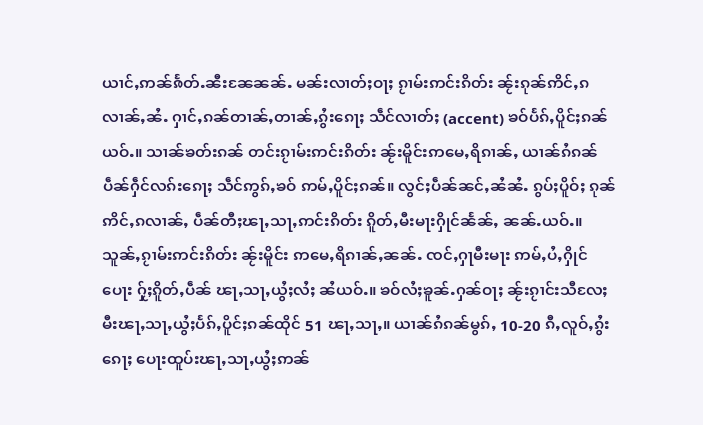ယၢင်ႇဢၼ်ၷႅတ်ႉၼီးၼႄၼၼ်ႉ မၼ်းလၢတ်ႈဝႃႈ ၵႂၢမ်းဢင်းၵိတ်း ၼႂ်းၵုၼ်ဢိင်ႇၵလၢၼ်ႇၼႆႉ ႁၢင်ႇၵၼ်တၢၼ်ႇတၢၼ်ႇၵွႆးၵေႃႈ သဵင်လၢတ်ႈ (accent) ၶဝ်ပႅၵ်ႇပိူင်ႈၵၼ်ယဝ်ႉ။ သၢၼ်ၶတ်းၵၼ် တင်းၵႂၢမ်းဢင်းၵိတ်း ၼႂ်းမိူင်းဢမေႇရိၵၢၼ်ႇ ယၢၼ်ၵႆၵၼ် ပဵၼ်ႁဵင်လၵ်းၵေႃႈ သဵင်ဢွၵ်ႇၶဝ် ဢမ်ႇပိူင်ႈၵၼ်။ လွင်ႈပဵၼ်ၼင်ႇၼႆၼႆႉ ၵွပ်ႈပိူဝ်ႈ ၵုၼ်ဢိင်ႇၵလၢၼ်ႇ ပဵၼ်တီႈၽႃႇသႃႇဢင်းၵိတ်း ၵိူတ်ႇမီးမႃးႁိုင်ၼႅၼ်ႇ ၼၼ်ႉယဝ်ႉ။ သူၼ်ႇၵႂၢမ်းဢင်းၵိတ်း ၼႂ်းမိူင်း ဢမေႇရိၵၢၼ်ႇၼၼ်ႉ ၸင်ႇႁႃမီးမႃး ဢမ်ႇပႆႇႁိုင်ပေႃး ႁႂ်ႈၵိူတ်ႇပဵၼ် ၽႃႇသႃႇယွႆႈလႆႈ ၼႆယဝ်ႉ။ ၶဝ်လႆႈၶူၼ်ႉႁၼ်ဝႃႈ ၼႂ်းၵႂၢင်းသီလႄႈ မီးၽႃႇသႃႇယွႆႈပႅၵ်ႇပိူင်ႈၵၼ်ထိုင် 51 ၽႃႇသႃႇ။ ယၢၼ်ၵႆၵၼ်မွၵ်ႇ 10-20 ၵီႇလူဝ်ႇၵွႆးၵေႃႈ ပေႃးထူပ်းၽႃႇသႃႇယွႆႈဢၼ်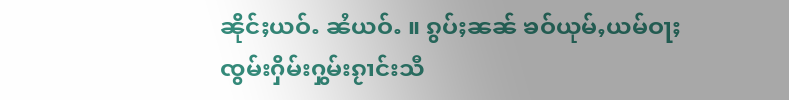ၼိုင်ႈယဝ်ႉ ၼႆယဝ်ႉ ။ ၵွပ်ႈၼၼ် ၶဝ်ယုမ်ႇယမ်ဝႃႈ ၸွမ်းႁိမ်းႁွမ်းၵႂၢင်းသီ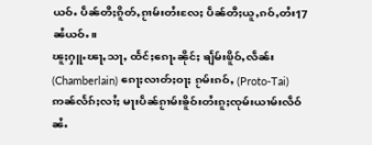ယဝ်ႉ ပဵၼ်တီႈၵိူတ်ႇၵႂၢမ်းတႆးလႄႈ ပဵၼ်တီႈယူႇၵဝ်ႇတႆး17 ၼႆယဝ်ႉ။
ၽူႈႁူႉၽႃႇသႃႇ ထႅင်ႈၵေႃႉၼိုင်ႈ ၶျႅမ်းၿိူဝ်ႇလဵၼ်း (Chamberlain) ၵေႃႈလၢတ်ႈဝႃႈ ၵႂမ်းၵဝ်ႇ (Proto-Tai) ဢၼ်လႅၵ်ႈလၢႆႈ မႃးပဵၼ်ၵႂၢမ်းၶိူဝ်းတႆးၵူႈၸုမ်းယၢမ်းလဵဝ်ၼႆႉ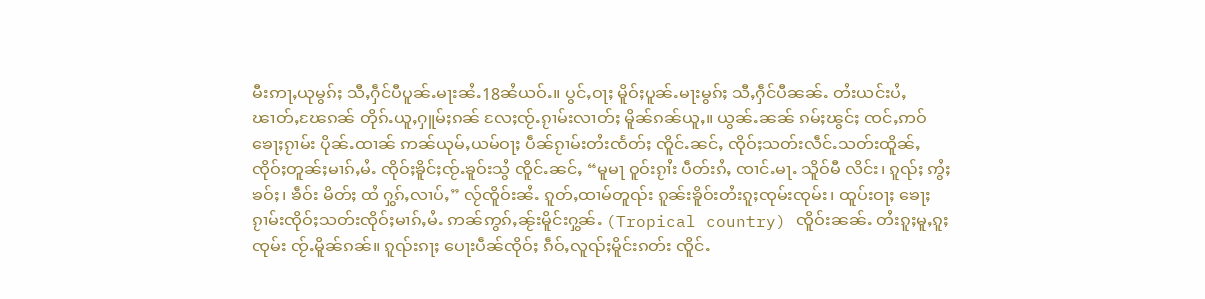မီးဢႃႇယုမွၵ်ႈ သီႇႁဵင်ပီပူၼ်ႉမႃးၼႆႉ18ၼႆယဝ်ႉ။ ပွင်ႇဝႃႈ မိူဝ်ႈပူၼ်ႉမႃးမွၵ်ႈ သီႇႁဵင်ပီၼၼ်ႉ တႆးယင်းပႆႇၽၢတ်ႇၽႄၵၼ် တိုၵ်ႉယူႇႁူမ်ႈၵၼ် လႄႈၸႂ်ႉၵႂၢမ်းလၢတ်ႈ မိူၼ်ၵၼ်ယူႇ။ ယွၼ်ႉၼၼ် ၵမ်ႈၽွင်ႈ ၸင်ႇဢဝ်ၶေႃႈၵႂၢမ်း ပိုၼ်ႉထၢၼ် ဢၼ်ယုမ်ႇယမ်ဝႃႈ ပဵၼ်ၵႂၢမ်းတႆးၸႅတ်ႈ ၸိူင်ႉၼင်ႇ ၸိုဝ်ႈသတ်းလဵင်ႉသတ်းထိူၼ်ႇ ၸိုဝ်ႈတူၼ်ႈမၢၵ်ႇမႆႉ ၸိုဝ်ႈၶိူင်ႈၸႂ်ႉၶူဝ်းသွႆ ၸိူင်ႉၼင်ႇ “မူမႃ ဝူဝ်းၵႂၢႆး ပဵတ်းၵႆႇ ၸၢင်ႉမႃႉ သိူဝ်မီ လိင်း၊ ၵူၺ်ႈ ဢွႆႈ ၶဝ်ႈ၊ ၶဵဝ်း မိတ်ႈ ထႆ ႁွၵ်ႇလၢပ်ႇ” လႂ်ၸိူဝ်းၼႆႉ ၵူတ်ႇထၢမ်တူၺ်း ၵူၼ်းၶိူဝ်းတႆးၵူႈၸုမ်းၸုမ်း၊ ထူပ်းဝႃႈ ၶေႃႈၵႂၢမ်းၸိုဝ်ႈသတ်းၸိုဝ်ႈမၢၵ်ႇမႆႉ ဢၼ်ဢွၵ်ႇၼႂ်းမိူင်းႁွၼ်ႉ (Tropical country) ၸိူဝ်းၼၼ်ႉ တႆးၵူႈမူႇၵူႈၸုမ်း ၸႂ်ႉမိူၼ်ၵၼ်။ ၵူၺ်းၵႃႈ ပေႃးပဵၼ်ၸိုဝ်ႈ ၵဵဝ်ႇလူၺ်ႈမိူင်းၵတ်း ၸိူင်ႉ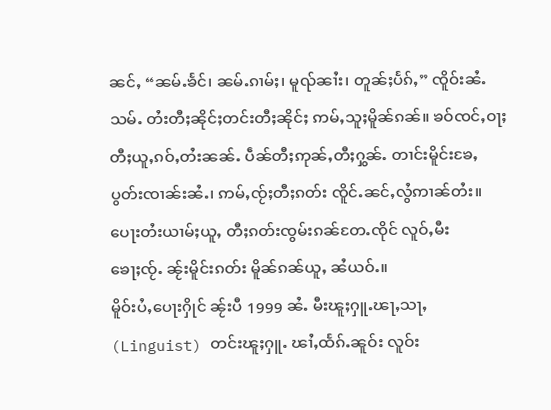ၼင်ႇ “ၼမ်ႉၶႅင်၊ ၼမ်ႉၵၢမ်ႈ၊ မူၺ်ၼၢႆး၊ တူၼ်ႈပႅၵ်ႇ” ၸိူဝ်းၼႆႉသမ်ႉ တႆးတီႈၼိုင်ႈတင်းတီႈၼိုင်ႈ ဢမ်ႇသူႈမိူၼ်ၵၼ်။ ၶဝ်ၸင်ႇဝႃႈ တီႈယူႇၵဝ်ႇတႆးၼၼ်ႉ ပဵၼ်တီႈဢုၼ်ႇတီႈႁွၼ်ႉ တၢင်းမိူင်းၶႄႇပွတ်းၸၢၼ်းၼႆႉ၊ ဢမ်ႇၸႂ်ႈတီႈၵတ်း ၸိူင်ႉၼင်ႇလွႆဢၢၼ်တႆး။ ပေႃးတႆးယၢမ်ႈယူႇ တီႈၵတ်းၸွမ်းၵၼ်တႄႉၸိုင် လူဝ်ႇမီးၶေႃႈၸႂ်ႉ ၼႂ်းမိူင်းၵတ်း မိူၼ်ၵၼ်ယူႇ ၼႆယဝ်ႉ။
မိူဝ်းပႆႇပေႃးႁိုင် ၼႂ်းပီ 1999 ၼႆႉ မီးၽူႈႁူႉၽႃႇသႃႇ (Linguist) တင်းၽူႈႁူႉ ၽၢႆႇထႅၵ်ႉၼူဝ်း လူဝ်း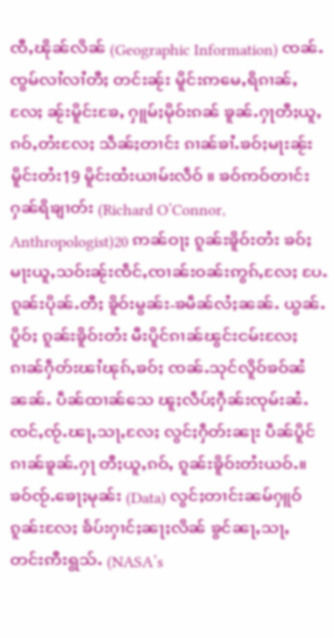ၸီႇၽိုၼ်လိၼ် (Geographic Information) ၸၼ်ႉၸွမ်လၢႆလၢႆတီႈ တင်းၼႂ်း မိူင်းဢမေႇရိၵၢၼ်ႇလႄႈ ၼႂ်းမိူင်းၶႄႇ ႁူမ်ႈမိုဝ်းၵၼ် ၶူၼ်ႉႁႃတီႈယူႇၵဝ်ႇတႆးလႄႈ သဵၼ်ႈတၢင်း ၵၢၼ်ၶၢႆႉၶဝ်ႈမႃးၼႂ်းမိူင်းတႆး19 မိူင်းထႆးယၢမ်းလဵဝ် ။ ၶဝ်ဢဝ်တၢင်းႁၼ်ရိၶျၢတ်း (Richard O’Connor, Anthropologist)20 ဢၼ်ဝႃႈ ၵူၼ်းၶိူဝ်းတႆး ၶဝ်ႈမႃးယူႇသဝ်းၼႂ်းၸဵင်ႇၸၢၼ်းဝၼ်းဢွၵ်ႇလႄႈ ပႄႉၵူၼ်းပိုၼ်ႉတီႈ ၶိူဝ်းမွၼ်း-ၶမဵၼ်လႆႈၼၼ်ႉ ယွၼ်ႉပိူဝ်ႈ ၵူၼ်းၶိူဝ်းတႆး မီးပိူင်ၵၢၼ်ၽွင်းငမ်းလႄႈ ၵၢၼ်ႁဵတ်းၽၢႆၽုၵ်ႇၶဝ်ႈ ၸၼ်ႉသုင်လိူဝ်ၶဝ်ၼႆၼၼ်ႉ ပဵၼ်ထၢၼ်သေ ၽူႈလဵပ်ႈႁဵၼ်းၸုမ်းၼႆႉ ၸင်ႇၸႂ်ႉၽႃႇသႃႇလႄႈ လွင်ႈႁဵတ်းၼႃး ပဵၼ်ပိူင်ၵၢၼ်ၶူၼ်ႉႁႃ တီႈယူႇၵဝ်ႇ ၵူၼ်းၶိူဝ်းတႆးယဝ်ႉ။
ၶဝ်ၸႂ်ႉၶေႃႈမုၼ်း (Data) လွင်ႈတၢင်းၼမ်ႁူဝ်ၵူၼ်းလႄႈ ၶႅပ်းႁၢင်ႈၼႃႈလိၼ် ၶွင်ၼႃႇသႃႇ တင်းဢီးရွသ်ႉ (NASA’s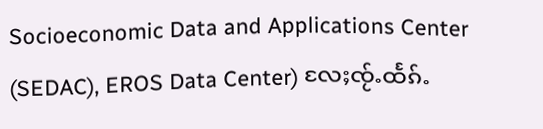Socioeconomic Data and Applications Center (SEDAC), EROS Data Center) လႄႈၸႂ်ႉထႅၵ်ႉ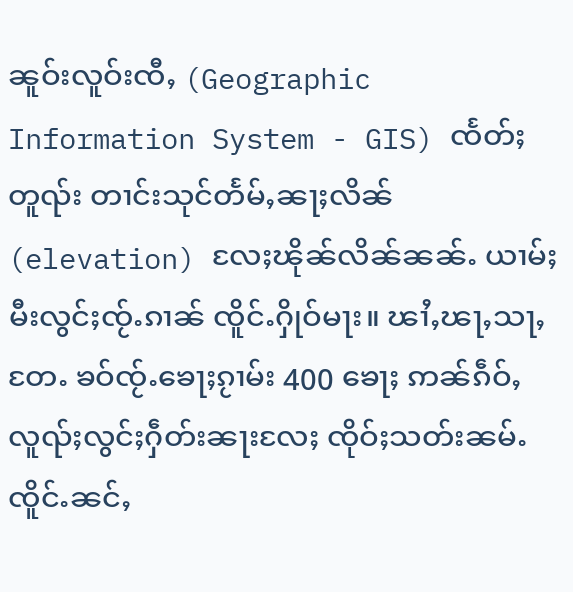ၼူဝ်းလူဝ်းၸီႇ (Geographic Information System - GIS) ၸႅတ်ႈတူၺ်း တၢင်းသုင်တႅမ်ႇၼႃႈလိၼ် (elevation) လႄႈၽိုၼ်လိၼ်ၼၼ်ႉ ယၢမ်ႈမီးလွင်ႈၸႂ်ႉၵၢၼ် ၸိူင်ႉႁိုဝ်မႃး။ ၽၢႆႇၽႃႇသႃႇတႄႉ ၶဝ်ၸႂ်ႉၶေႃႈၵႂၢမ်း 400 ၶေႃႈ ဢၼ်ၵဵဝ်ႇလူၺ်ႈလွင်ႈႁဵတ်းၼႃးလႄႈ ၸိုဝ်ႈသတ်းၼမ်ႉ ၸိူင်ႉၼင်ႇ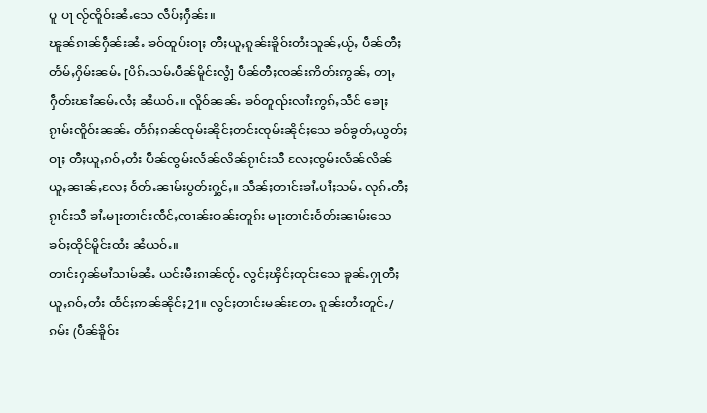ပူ ပႃ လႂ်ၸိူဝ်းၼႆႉသေ လဵပ်ႈႁဵၼ်း။
ၽူၼ်ၵၢၼ်ႁဵၼ်းၼႆႉ ၶဝ်ထူပ်းဝႃႈ တီႈယူႇၵူၼ်းၶိူဝ်းတႆးသူၼ်ႇယႂ်ႇ ပဵၼ်တီႈတႅမ်ႇႁိမ်းၼမ်ႉ [ပိၵ်ႉသမ်ႉပဵၼ်မိူင်းလွႆ] ပဵၼ်တီႈၸၼ်းဢိတ်းဢွၼ်ႇ တႃႇႁဵတ်းၽၢႆၼမ်ႉလႆႈ ၼႆယဝ်ႉ။ လိူဝ်ၼၼ်ႉ ၶဝ်တူၺ်းလၢႆးဢွၵ်ႇသဵင် ၶေႃႈၵႂၢမ်းၸိူဝ်းၼၼ်ႉ တႅၵ်ႈၵၼ်ၸုမ်းၼိုင်ႈတင်းၸုမ်းၼိုင်ႈသေ ၶဝ်ၶွတ်ႇယွတ်ႈဝႃႈ တီႈယူႇၵဝ်ႇတႆး ပဵၼ်ၸွမ်းလႅၼ်လိၼ်ၵႂၢင်းသီ လႄႈၸွမ်းလႅၼ်လိၼ် ယူႇၼၢၼ်ႇလႄႈ ဝႅတ်ႉၼၢမ်းပွတ်းႁွင်ႇ။ သဵၼ်ႈတၢင်းၶၢႆႉပၢႆႈသမ်ႉ လုၵ်ႉတီႈၵႂၢင်းသီ ၶၢႆႉမႃးတၢင်းၸဵင်ႇၸၢၼ်းဝၼ်းတူၵ်း မႃးတၢင်းဝႅတ်းၼၢမ်းသေ ၶဝ်ႈထိုင်မိူင်းထႆး ၼႆယဝ်ႉ။
တၢင်းႁၼ်မၢႆသၢမ်ၼႆႉ ယင်းမီးၵၢၼ်ၸႂ်ႉ လွင်ႈၾိင်ႈထုင်းသေ ၶူၼ်ႉႁႃတီႈယူႇၵဝ်ႇတႆး ထႅင်ႈဢၼ်ၼိုင်ႈ21။ လွင်ႈတၢင်းမၼ်းတႄႉ ၵူၼ်းတႆးတူင်ႉ/ၵမ်း (ပဵၼ်ၶိူဝ်း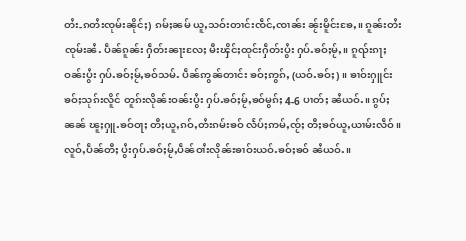တႆး-ၵတႆးၸုမ်းၼိုင်ႈ) ၵမ်ႈၼမ် ယူႇသဝ်းတၢင်းၸဵင်ႇၸၢၼ်း ၼႂ်းမိူင်းၶႄႇ။ ၵူၼ်းတႆးၸုမ်းၼႆႉ ပဵၼ်ၵူၼ်း ႁဵတ်းၼႃးလႄႈ မီးၾိင်ႈထုင်းႁဵတ်းပွႆး ႁပ်ႉၶဝ်ႈမႂ်ႇ။ ၵူၺ်းၵႃႈ ဝၼ်းပွႆး ႁပ်ႉၶဝ်ႈမႂ်ႇၶဝ်သမ်ႉ ပဵၼ်ဢွၼ်တၢင်း ၶဝ်ႈဢွၵ်ႇ (ယဝ်ႉၶဝ်ႈ)။ ၶၢဝ်းႁူင်းၶဝ်ႈသုၵ်းလိူင် တူၵ်းလိုၼ်းဝၼ်းပွႆး ႁပ်ႉၶဝ်ႈမႂ်ႇၶဝ်မွၵ်ႈ 4-6 ပၢတ်ႈ ၼႆယဝ်ႉ။ ၵွပ်ႈၼၼ် ၽူႈႁူႉၶဝ်ဝႃႈ တီႈယူႇၵဝ်ႇတႆးၵမ်းၶဝ် လႅပ်ႈဢမ်ႇၸႂ်ႈ တီႈၶဝ်ယူႇယၢမ်းလဵဝ်။ လူဝ်ႇပဵၼ်တီႈ ပွႆးႁပ်ႉၶဝ်ႈမႂ်ႇပဵၼ်ဝၢႆးလိုၼ်းၶၢဝ်းယဝ်ႉၶဝ်ႈၶဝ် ၼႆယဝ်ႉ။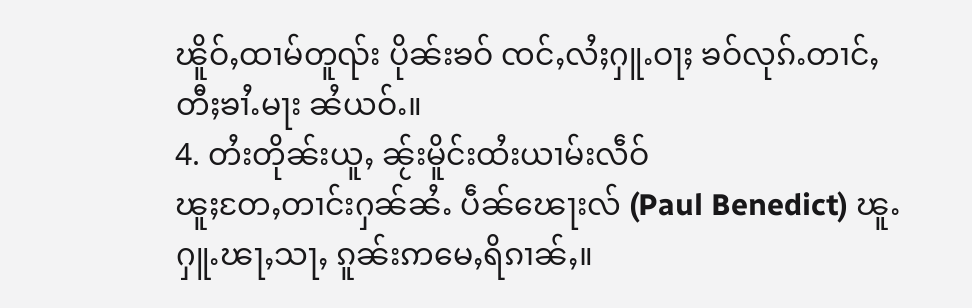ၽိူဝ်ႇထၢမ်တူၺ်း ပိုၼ်းၶဝ် ၸင်ႇလႆႈႁူႉဝႃႈ ၶဝ်လုၵ်ႉတၢင်ႇတီႈၶၢႆႉမႃး ၼႆယဝ်ႉ။
4. တႆးတိုၼ်းယူႇ ၼႂ်းမိူင်းထႆးယၢမ်းလဵဝ်
ၽူႈတႄႇတၢင်းႁၼ်ၼႆႉ ပဵၼ်ၽေႃးလ် (Paul Benedict) ၽူႉႁူႉၽႃႇသႃႇ ၵူၼ်းဢမေႇရိၵၢၼ်ႇ။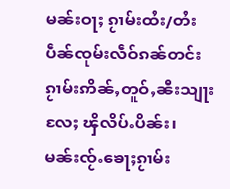မၼ်းဝႃႈ ၵႂၢမ်းထႆး/တႆး ပဵၼ်ၸုမ်းလဵဝ်ၵၼ်တင်းၵႂၢမ်းဢိၼ်ႇတူဝ်ႇၼီးသျႃးလႄႈ ၾိလိပ်ႉပိၼ်း၊ မၼ်းၸႂ်ႉၶေႃႈၵႂၢမ်း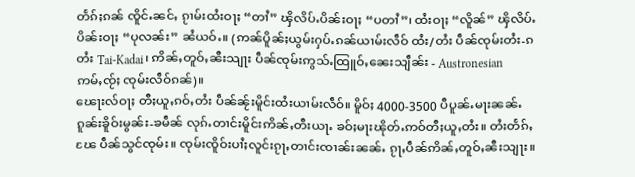တႅၵ်ႈၵၼ် ၸိူင်ႉၼင်ႇ ၵႂၢမ်းထႆးဝႃႈ “တၢႆ” ၾိလိပ်ႉပိၼ်းဝႃႈ “ပတၢႆ”၊ ထႆးဝႃႈ “လိူၼ်” ၾိလိပ်ႉပိၼ်းဝႃႈ “ပုလၼ်း” ၼႆယဝ်ႉ။ (ဢၼ်ပိူၼ်ႈယွမ်းႁပ်ႉၵၼ်ယၢမ်းလဵဝ် ထႆး/တႆး ပဵၼ်ၸုမ်းတႆး-ၵတႆး Tai-Kadai၊ ဢိၼ်ႇတူဝ်ႇၼီးသျႃး ပဵၼ်ၸုမ်းဢွသ်ႉထြူဝ်ႇၼေးသျဵၼ်း - Austronesian ဢမ်ႇၸႂ်ႈ ၸုမ်းလဵဝ်ၵၼ်)။
ၽေႃးလ်ဝႃႈ တီႈယူႇၵဝ်ႇတႆး ပဵၼ်ၼႂ်းမိူင်းထႆးယၢမ်းလဵဝ်။ မိူဝ်ႈ 4000-3500 ပီပူၼ်ႉမႃးၼၼ်ႉ ၵူၼ်းၶိူဝ်းမွၼ်း-ၶမဵၼ် လုၵ်ႉတၢင်းမိူင်းဢိၼ်ႇတီးယႃႉ ၶဝ်ႈမႃးၽိုတ်ႉဢဝ်တီႈယူႇတႆး။ တႆးတႅၵ်ႇၽႄ ပဵၼ်သွင်ၸုမ်း။ ၸုမ်းၸိူဝ်းပၢႆႈလူင်းၵႂႃႇတၢင်းၸၢၼ်းၼၼ်ႉ ၵႂႃႇပဵၼ်ဢိၼ်ႇတူဝ်ႇၼီးသျႃး။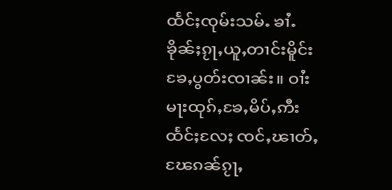ထႅင်ႈၸုမ်းသမ်ႉ ၶၢႆႉၶိုၼ်ႈၵႂႃႇယူႇတၢင်းမိူင်းၶႄႇပွတ်းၸၢၼ်း။ ဝၢႆးမႃးထုၵ်ႇၶႄႇမိပ်ႇဢီးထႅင်ႈလႄႈ ၸင်ႇၽၢတ်ႇၽႄၵၼ်ၵႂႃႇ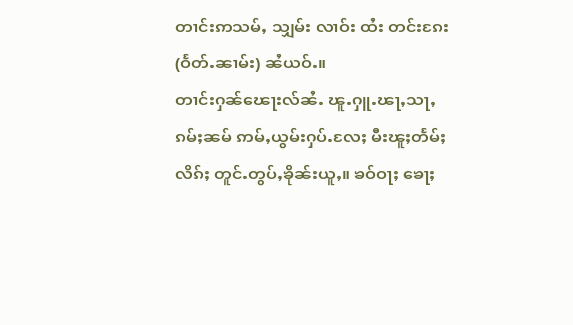တၢင်းဢသမ်ႇ သျှမ်း လၢဝ်း ထႆး တင်းၵႄး(ဝႅတ်ႉၼၢမ်း) ၼႆယဝ်ႉ။
တၢင်းႁၼ်ၽေႃးလ်ၼႆႉ ၽူႉႁူႉၽႃႇသႃႇၵမ်ႈၼမ် ဢမ်ႇယွမ်းႁပ်ႉလႄႈ မီးၽူႈတႅမ်ႈလိၵ်ႈ တူင်ႉတွပ်ႇၶိုၼ်းယူႇ။ ၶဝ်ဝႃႈ ၶေႃႈ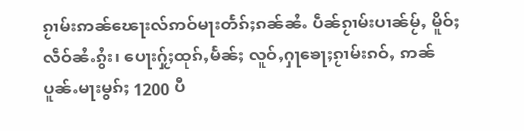ၵႂၢမ်းဢၼ်ၽေႃးလ်ဢဝ်မႃးတႅၵ်ႈၵၼ်ၼႆႉ ပဵၼ်ၵႂၢမ်းပၢၼ်မႂ်ႇ မိူဝ်ႈလဵဝ်ၼႆႉၵွႆး၊ ပေႃးႁႂ်ႈထုၵ်ႇမႅၼ်ႈ လူဝ်ႇႁႃၶေႃႈၵႂၢမ်းၵဝ်ႇ ဢၼ်ပူၼ်ႉမႃးမွၵ်ႈ 1200 ပီ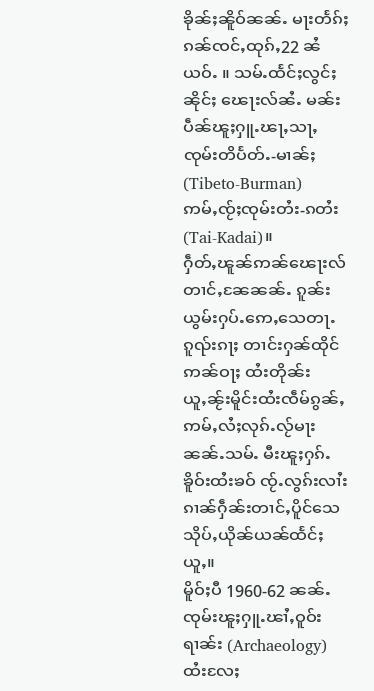ၶိုၼ်ႈၼိူဝ်ၼၼ်ႉ မႃးတႅၵ်ႈၵၼ်ၸင်ႇထုၵ်ႇ22 ၼႆယဝ်ႉ ။ သမ်ႉထႅင်ႈလွင်ႈၼိုင်ႈ ၽေႃးလ်ၼႆႉ မၼ်းပဵၼ်ၽူႈႁူႉၽႃႇသႃႇ ၸုမ်းတိပႅတ်ႉ-မၢၼ်ႈ (Tibeto-Burman) ဢမ်ႇၸႂ်ႈၸုမ်းတႆး-ၵတႆး (Tai-Kadai)။
ႁဵတ်ႇၽူၼ်ဢၼ်ၽေႃးလ်တၢင်ႇၼႄၼၼ်ႉ ၵူၼ်းယွမ်းႁပ်ႉဢေႇသေတႃႉ ၵူၺ်းၵႃႈ တၢင်းႁၼ်ထိုင်ဢၼ်ဝႃႈ ထႆးတိုၼ်းယူႇၼႂ်းမိူင်းထႆးၸဵမ်ၵွၼ်ႇ ဢမ်ႇလႆႈလုၵ်ႉလႂ်မႃးၼၼ်ႉသမ်ႉ မီးၽူႈႁၵ်ႉၶိူဝ်းထႆးၶဝ် ၸႂ်ႉလွၵ်းလၢႆး ၵၢၼ်ႁဵၼ်းတၢင်ႇပိူင်သေ သိုပ်ႇယိုၼ်ယၼ်ထႅင်ႈယူႇ။
မိူဝ်ႈပီ 1960-62 ၼၼ်ႉ ၸုမ်းၽူႈႁူႉၽၢႆႇဝူဝ်းရၢၼ်း (Archaeology) ထႆးလႄႈ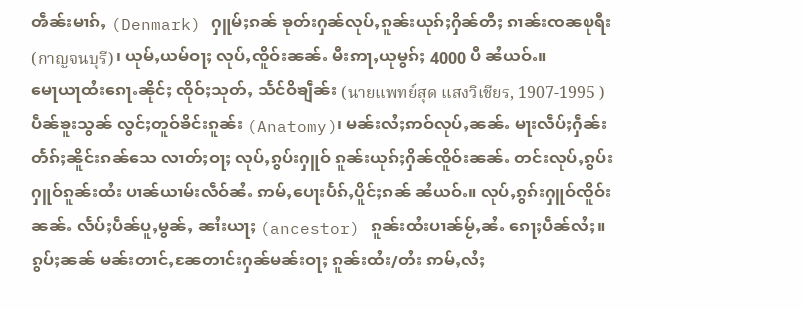ၻဵၼ်းမၢၵ်ႇ (Denmark) ႁူမ်ႈၵၼ် ၶုတ်းႁၼ်လုပ်ႇၵူၼ်းယုၵ်ႈႁိၼ်တီႈ ၵၢၼ်းၸၼၿုရီး (กาญจนบุรี)၊ ယုမ်ႇယမ်ဝႃႈ လုပ်ႇၸိူဝ်းၼၼ်ႉ မီးဢႃႇယုမွၵ်ႈ 4000 ပီ ၼႆယဝ်ႉ။
မေႃယႃထႆးၵေႃႉၼိုင်ႈ ၸိုဝ်ႈသုတ်ႇ သႅင်ဝိၶျဵၼ်း (นายแพทย์สุด แสงวิเชียร, 1907-1995 ) ပဵၼ်ၶူးသွၼ် လွင်ႈတူဝ်ၶိင်းၵူၼ်း (Anatomy)၊ မၼ်းလႆႈဢဝ်လုပ်ႇၼၼ်ႉ မႃးလဵပ်ႈႁဵၼ်း တႅၵ်ႈၼိူင်းၵၼ်သေ လၢတ်ႈဝႃႈ လုပ်ႇၵွပ်းႁူဝ် ၵူၼ်းယုၵ်ႈႁိၼ်ၸိူဝ်းၼၼ်ႉ တင်းလုပ်ႇၵွပ်းႁူဝ်ၵူၼ်းထႆး ပၢၼ်ယၢမ်းလဵဝ်ၼႆႉ ဢမ်ႇပေႃးပႅၵ်ႇပိူင်ႈၵၼ် ၼႆယဝ်ႉ။ လုပ်ႇၵွၵ်းႁူဝ်ၸိူဝ်းၼၼ်ႉ လႅပ်ႈပဵၼ်ပူႇမွၼ်ႇ ၼၢႆးယႃႈ (ancestor) ၵူၼ်းထႆးပၢၼ်မႂ်ႇၼႆႉ ၵေႃႈပဵၼ်လႆႈ။ ၵွပ်ႈၼၼ် မၼ်းတၢင်ႇၼႄတၢင်းႁၼ်မၼ်းဝႃႈ ၵူၼ်းထႆး/တႆး ဢမ်ႇလႆႈ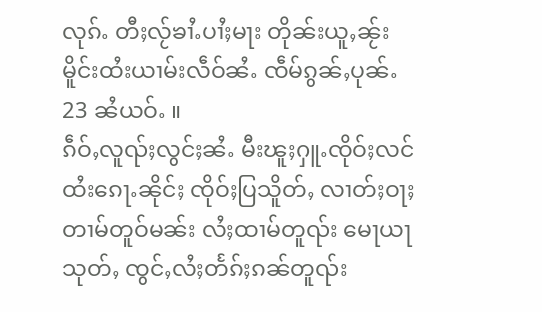လုၵ်ႉ တီႈလႂ်ၶၢႆႉပၢႆႈမႃး တိုၼ်းယူႇၼႂ်းမိူင်းထႆးယၢမ်းလဵဝ်ၼႆႉ ၸဵမ်ၵွၼ်ႇပုၼ်ႉ23 ၼႆယဝ်ႉ ။
ၵဵဝ်ႇလူၺ်ႈလွင်ႈၼႆႉ မီးၽူႈႁူႉၸိုဝ်ႈလင်ထႆးၵေႃႉၼိုင်ႈ ၸိုဝ်ႈပြသိူတ်ႇ လၢတ်ႈဝႃႈ တၢမ်တူဝ်မၼ်း လႆႈထၢမ်တူၺ်း မေႃယႃသုတ်ႇ ၸွင်ႇလႆႈတႅၵ်ႈၵၼ်တူၺ်း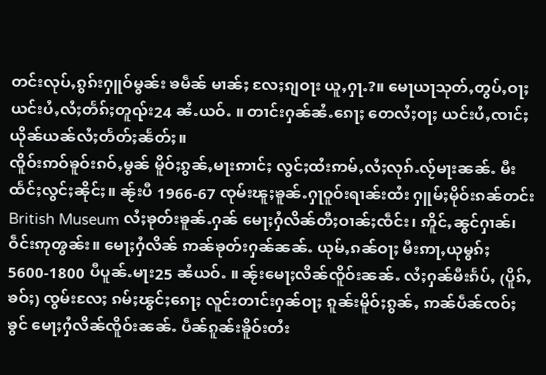တင်းလုပ်ႇၵွၵ်းႁူဝ်မွၼ်း ၶမဵၼ် မၢၼ်ႈ လႄႈၵျဝႃး ယူႇႁႃႉ?။ မေႃယႃသုတ်ႇတွပ်ႇဝႃႈ ယင်းပႆႇလႆႈတႅၵ်ႈတူၺ်း24 ၼႆႉယဝ်ႉ ။ တၢင်းႁၼ်ၼႆႉၵေႃႈ တေလႆႈဝႃႈ ယင်းပႆႇၸၢင်ႈယိုၼ်ယၼ်လႆႈတႅတ်ႈၼႅတ်ႈ။
ၸိူဝ်းဢဝ်ၶူဝ်းၵဝ်ႇမွၼ် မိူဝ်ႈၵွၼ်ႇမႃးဢၢင်ႈ လွင်ႈထႆးဢမ်ႇလႆႈလုၵ်ႉလႂ်မႃးၼၼ်ႉ မီးထႅင်ႈလွင်ႈၼိုင်ႈ။ ၼႂ်းပီ 1966-67 ၸုမ်းၽူႈၶူၼ်ႉႁႃဝူဝ်းရၢၼ်းထႆး ႁူမ်ႈမိုဝ်းၵၼ်တင်း British Museum လႆႈၶုတ်းၶူၼ်ႉႁၼ် မေႃႈႁႆလိၼ်တီႈဝၢၼ်ႈၸဵင်း၊ ဢိူင်ႇၼွင်ႁၢၼ်၊ ဝဵင်းဢုၻွၼ်း။ မေႃႈႁႆလိၼ် ဢၼ်ၶုတ်းႁၼ်ၼၼ်ႉ ယုမ်ႇၵၼ်ဝႃႈ မီးဢႃႇယုမွၵ်ႈ 5600-1800 ပီပူၼ်ႉမႃး25 ၼႆယဝ်ႉ ။ ၼႂ်းမေႃႈလိၼ်ၸိူဝ်းၼၼ်ႉ လႆႈႁၼ်မီးၵႅပ်ႇ (ပိူၵ်ႇၶဝ်ႈ) ၸွမ်းလႄႈ ၵမ်ႈၽွင်ႈၵေႃႈ လူင်းတၢင်းႁၼ်ဝႃႈ ၵူၼ်းမိူဝ်ႈၵွၼ်ႇ ဢၼ်ပဵၼ်ၸဝ်ႈၶွင် မေႃႈႁႆလိၼ်ၸိူဝ်းၼၼ်ႉ ပဵၼ်ၵူၼ်းၶိူဝ်းတႆး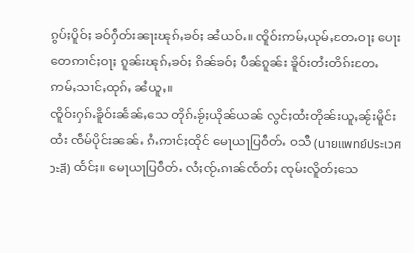ၵွပ်ႈပိူဝ်ႈ ၶဝ်ႁဵတ်းၼႃးၽုၵ်ႇၶဝ်ႈ ၼႆယဝ်ႉ။ ၸိူဝ်းဢမ်ႇယုမ်ႇတႄႉဝႃႈ ပေႃးတေဢၢင်ႈဝႃႈ ၵူၼ်းၽုၵ်ႇၶဝ်ႈ ၵိၼ်ၶဝ်ႈ ပဵၼ်ၵူၼ်း ၶိူဝ်းတႆးတိၵ်းတႄႉ ဢမ်ႇသၢင်ႇထုၵ်ႇ ၼႆယူႇ။
ၸိူဝ်းႁၵ်ႉၶိူဝ်းၼႅၼ်ႇသေ တိုၵ်ႉၶႂ်ႈယိုၼ်ယၼ် လွင်ႈထႆးတိုၼ်းယူႇၼႂ်းမိူင်းထႆး ၸဵမ်ပိုင်းၼၼ်ႉ ၵႆႉဢၢင်ႈထိုင် မေႃယႃပြဝဵတ်ႉ ဝသီ (นายแพทย์ประเวศ วะสี) ထႅင်ႈ။ မေႃယႃပြဝဵတ်ႉ လႆႈၸႂ်ႉၵၢၼ်ၸႅတ်ႈ ၸုမ်းလိူတ်ႈသေ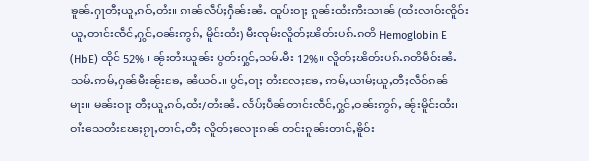ၶူၼ်ႉႁႃတီႈယူႇၵဝ်ႇတႆး။ ၵၢၼ်လဵပ်ႈႁဵၼ်းၼႆႉ ထူပ်းဝႃႈ ၵူၼ်းထႆးဢီးသၢၼ် (ထႆးလၢဝ်းၸိူဝ်းယူႇတၢင်းၸဵင်ႇႁွင်ႇဝၼ်းဢွၵ်ႇ မိူင်းထႆး) မီးၸုမ်းလိူတ်ႈၽိတ်းပၵ်ႉၵတိ Hemoglobin E (HbE) ထိုင် 52% ၊ ၼႂ်းတႆးယူၼ်း ပွတ်းႁွင်ႇသမ်ႉမီး 12%။ လိူတ်ႈၽိတ်းပၵ်ႉၵတိမဵဝ်းၼႆႉ သမ်ႉဢမ်ႇႁၼ်မီးၼႂ်းၶႄႇ ၼႆယဝ်ႉ။ ပွင်ႇဝႃႈ တႆးလႄႈၶႄႇ ဢမ်ႇယၢမ်ႈယူႇတီႈလဵဝ်ၵၼ်မႃး။ မၼ်းဝႃႈ တီႈယူႇၵဝ်ႇထႆး/တႆးၼႆႉ လႅပ်ႈပဵၼ်တၢင်းၸဵင်ႇႁွင်ႇဝၼ်းဢွၵ်ႇ ၼႂ်းမိူင်းထႆး၊ ဝၢႆးသေတႆးၽႄႈၵႂႃႇတၢင်ႇတီႈ လိူတ်ႈလေႃးၵၼ် တင်းၵူၼ်းတၢင်ႇၶိူဝ်း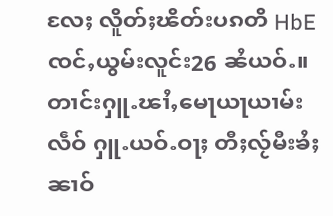လႄႈ လိူတ်ႈၽိတ်းပၵတိ HbE ၸင်ႇယွမ်းလူင်း26 ၼႆယဝ်ႉ။
တၢင်းႁူႉၽၢႆႇမေႃယႃယၢမ်းလဵဝ် ႁူႉယဝ်ႉဝႃႈ တီႈလႂ်မီးၶႆႈၼၢဝ်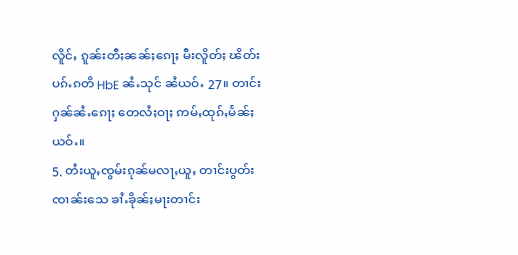လိူင်ႇ ၵူၼ်းတီႈၼၼ်ႈၵေႃႈ မီးလိူတ်ႈ ၽိတ်းပၵ်ႉၵတိ HbE ၼႆႉသုင် ၼႆယဝ်ႉ 27။ တၢင်းႁၼ်ၼႆႉၵေႃႈ တေလႆႈဝႃႈ ဢမ်ႇထုၵ်ႇမႅၼ်ႈယဝ်ႉ။
5. တႆးယူႇၸွမ်းၵုၼ်မလႃႇယူႇ တၢင်းပွတ်းၸၢၼ်းသေ ၶၢႆႉၶိုၼ်ႈမႃးတၢင်း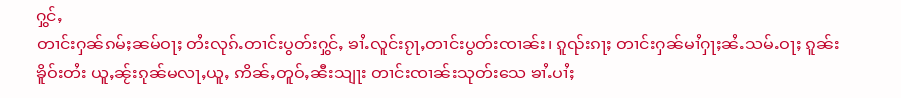ႁွင်ႇ
တၢင်းႁၼ်ၵမ်ႈၼမ်ဝႃႈ တႆးလုၵ်ႉတၢင်းပွတ်းႁွင်ႇ ၶၢႆႉလူင်းၵႂႃႇတၢင်းပွတ်းၸၢၼ်း၊ ၵူၺ်းၵႃႈ တၢင်းႁၼ်မၢႆႁႃႈၼႆႉသမ်ႉဝႃႈ ၵူၼ်းၶိူဝ်းတႆး ယူႇၼႂ်းၵုၼ်မလႃႇယူႇ ဢိၼ်ႇတူဝ်ႇၼီးသျႃး တၢင်းၸၢၼ်းသုတ်းသေ ၶၢႆႉပၢႆႈ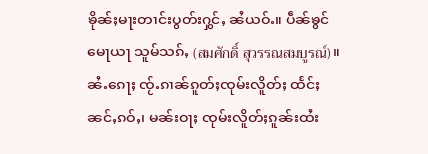ၶိုၼ်ႈမႃးတၢင်းပွတ်းႁွင်ႇ ၼႆယဝ်ႉ။ ပဵၼ်ၶွင်မေႃယႃ သူမ်သၵ်ႇ (สมศักดิ์ สุวรรณสมบูรณ์)။ ၼႆႉၵေႃႈ ၸႂ်ႉၵၢၼ်ၵူတ်ႈၸုမ်းလိူတ်ႈ ထႅင်ႈၼင်ႇၵဝ်ႇ၊ မၼ်းဝႃႈ ၸုမ်းလိူတ်ႈၵူၼ်းထႆး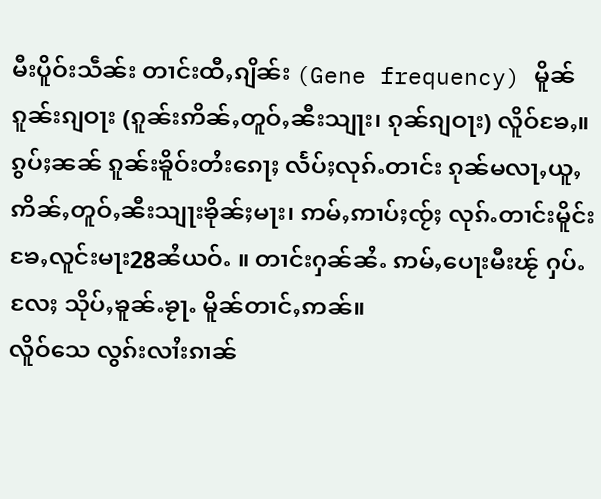မီးပိူဝ်းသဵၼ်း တၢင်းထီႇၵျိၼ်း (Gene frequency) မိူၼ်ၵူၼ်းၵျဝႃး (ၵူၼ်းဢိၼ်ႇတူဝ်ႇၼီးသျႃး၊ ၵုၼ်ၵျဝႃး) လိူဝ်ၶႄႇ။ ၵွပ်ႈၼၼ် ၵူၼ်းၶိူဝ်းတႆးၵေႃႈ လႅပ်ႈလုၵ်ႉတၢင်း ၵုၼ်မလႃႇယူႇ ဢိၼ်ႇတူဝ်ႇၼီးသျႃးၶိုၼ်ႈမႃး၊ ဢမ်ႇဢၢပ်ႈၸႂ်ႈ လုၵ်ႉတၢင်းမိူင်းၶႄႇလူင်းမႃး28ၼႆယဝ်ႉ ။ တၢင်းႁၼ်ၼႆႉ ဢမ်ႇပေႃးမီးၽႂ် ႁပ်ႉလႄႈ သိုပ်ႇၶူၼ်ႉၶႂႃႉ မိူၼ်တၢင်ႇဢၼ်။
လိူဝ်သေ လွၵ်းလၢႆးၵၢၼ်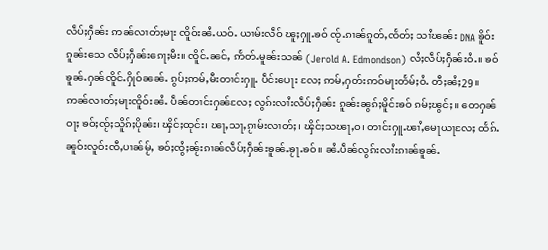လဵပ်ႈႁဵၼ်း ဢၼ်လၢတ်ႈမႃး ၸိူဝ်းၼႆႉယဝ်ႉ ယၢမ်းလဵဝ် ၽူႈႁူႉၶဝ် ၸႂ်ႉၵၢၼ်ၵူတ်ႇၸႅတ်ႈ သၢႆၽၼ်း DNA ၶိူဝ်းၵူၼ်းသေ လဵပ်ႈႁဵၼ်းၵေႃႈမီး။ ၸိူင်ႉၼင်ႇ ဢႅတ်ႉမူၼ်းသၼ် (Jerold A. Edmondson) လႆႈလဵပ်ႈႁဵၼ်းဝႆႉ။ ၶဝ်ၶူၼ်ႉႁၼ်ၸိူင်ႉႁိုဝ်ၼၼ်ႉ ၵွပ်ႈဢမ်ႇမီးတၢင်းႁူႉ ပဵင်းပေႃး လႄႈ ဢမ်ႇႁတ်းဢဝ်မႃးတႅမ်ႈဝႆႉ တီႈၼႆႈ29။
ဢၼ်လၢတ်ႈမႃးၸိူဝ်းၼႆႉ ပဵၼ်တၢင်းႁၼ်လႄႈ လွၵ်းလၢႆးလဵပ်ႈႁဵၼ်း ၵူၼ်းၼွၵ်ႈမိူင်းၶဝ် ၵမ်ႈၽွင်ႈ။ တေႁၼ်ဝႃႈ ၶဝ်ႈၸႂ်ႈသိူၵ်ႈပိုၼ်း၊ ၾိင်ႈထုင်း၊ ၽႃႇသႃႇၵႂၢမ်းလၢတ်ႈ၊ ၾိင်ႈသၽႃႇဝ၊ တၢင်းႁူႉၽၢႆႇမေႃယႃလႄႈ ထႅၵ်ႉၼူဝ်းလူဝ်းၸီႇပၢၼ်မႂ်ႇ ၶဝ်ႈၸွႆႈၼႂ်းၵၢၼ်လဵပ်ႈႁဵၼ်းၶူၼ်ႉၶႂႃႉၶဝ်။ ၼႆႉပဵၼ်လွၵ်းလၢႆးၵၢၼ်ၶူၼ်ႉ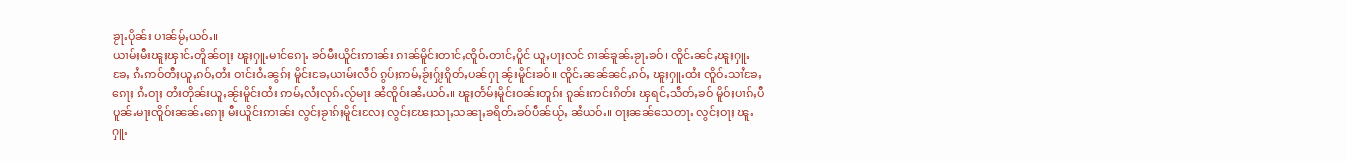ၶႂႃႉပိုၼ်း ပၢၼ်မႂ်ႇယဝ်ႉ။
ယၢမ်ႈမီးၽူႈၾၢင်ႉတိူၼ်ဝႃႈ ၽူႈႁူႉမၢင်ၵေႃႉ ၶဝ်မီးယိူင်းဢၢၼ်း ၵၢၼ်မိူင်းတၢင်ႇၸိူဝ်ႉတၢင်ႇပိူင် ယူႇပႃႈလင် ၵၢၼ်ၶူၼ်ႉၶႂႃႉၶဝ်၊ ၸိူင်ႉၼင်ႇၽူႈႁူႉၶႄႇ ၵႆႉဢဝ်တီႈယူႇၵဝ်ႇတႆး ဝၢင်းဝႆႉၼွၵ်ႈ မိူင်းၶႄႇယၢမ်းလဵဝ် ၵွပ်ႈဢမ်ႇၶႂ်ႈႁႂ်ႈၵိူတ်ႇပၼ်ႁႃ ၼႂ်းမိူင်းၶဝ်။ ၸိူင်ႉၼၼ်ၼင်ႇၵဝ်ႇ ၽူႈႁူႉထႆး ၸိူဝ်ႉသၢႆၶႄႇၵေႃႈ ၵႆႉဝႃႈ တႆးတိုၼ်းယူႇၼႂ်းမိူင်းထႆး ဢမ်ႇလႆႈလုၵ်ႉလႂ်မႃး ၼႆၸိူဝ်းၼႆႉယဝ်ႉ။ ၽူႈတႅမ်ႈမိူင်းဝၼ်းတူၵ်း ၵူၼ်းဢင်းၵိတ်း ၾရင်ႇသဵတ်ႇၶဝ် မိူဝ်ႈပၢၵ်ႇပီပူၼ်ႉမႃးၸိူဝ်းၼၼ်ႉၵေႃႈ မီးယိူင်းဢၢၼ်း လွင်ႈၶႂၢၵ်ႈမိူင်းလႄႈ လွင်ႈၽႄႈသႃႇသၼႃႇၶရိတ်ႉၶဝ်ပဵၼ်ယႂ်ႇ ၼႆယဝ်ႉ။ ဝႃႈၼၼ်သေတႃႉ လွင်ႈဝႃႈ ၽူႉႁူႉ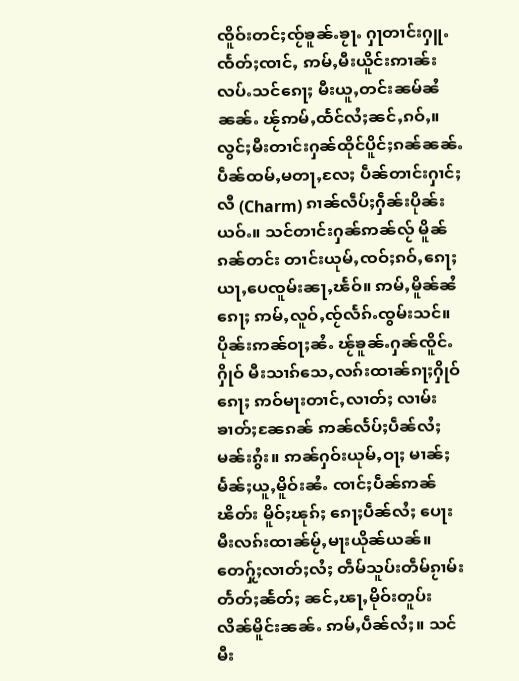ၸိူဝ်းတင်ႈၸႂ်ၶူၼ်ႉၶႂႃႉ ႁႃတၢင်းႁူႉၸႅတ်ႈၸၢင်ႇ ဢမ်ႇမီးယိူင်းဢၢၼ်းလပ်ႉသင်ၵေႃႈ မီးယူႇတင်းၼမ်ၼႆၼၼ်ႉ ၽႂ်ဢမ်ႇထႅင်လႆႈၼင်ႇၵဝ်ႇ။
လွင်ႈမီးတၢင်းႁၼ်ထိုင်ပိူင်ႈၵၼ်ၼၼ်ႉ ပဵၼ်ထမ်ႇမတႃႇလႄႈ ပဵၼ်တၢင်းႁၢင်ႈလီ (Charm) ၵၢၼ်လဵပ်ႈႁဵၼ်းပိုၼ်းယဝ်ႉ။ သင်တၢင်းႁၼ်ဢၼ်လႂ် မိူၼ်ၵၼ်တင်း တၢင်းယုမ်ႇၸဝ်ႈၵဝ်ႇၵေႃႈ ယႃႇပေၸူမ်းၼႃႇၽႅဝ်။ ဢမ်ႇမိူၼ်ၼႆၵေႃႈ ဢမ်ႇလူဝ်ႇၸႂ်လႅၵ်ႉၸွမ်းသင်။ ပိုၼ်းဢၼ်ဝႃႈၼႆႉ ၽႂ်ၶူၼ်ႉႁၼ်ၸိူင်ႉႁိုဝ် မီးသၢၵ်သေႇလၵ်းထၢၼ်ၵႃႈႁိုဝ်ၵေႃႈ ဢဝ်မႃးတၢင်ႇလၢတ်ႈ လၢမ်းၶၢတ်ႈၼႄၵၼ် ဢၼ်လႅပ်ႈပဵၼ်လႆႈ မၼ်းၵွႆး။ ဢၼ်ႁဝ်းယုမ်ႇဝႃႈ မၢၼ်ႈမႅၼ်ႈယူႇမိူဝ်းၼႆႉ ၸၢင်ႈပဵၼ်ဢၼ်ၽိတ်း မိူဝ်ႈၽုၵ်ႈ ၵေႃႈပဵၼ်လႆႈ ပေႃးမီးလၵ်းထၢၼ်မႂ်ႇမႃးယိုၼ်ယၼ်။ တေႁႂ်ႈလၢတ်ႈလႆႈ တဵမ်သူပ်းတဵမ်ၵႂၢမ်း တႅတ်ႈၼႅတ်ႈ ၼင်ႇၽႃႇမိုဝ်းတူပ်းလိၼ်မိူင်းၼၼ်ႉ ဢမ်ႇပဵၼ်လႆႈ။ သင်မီး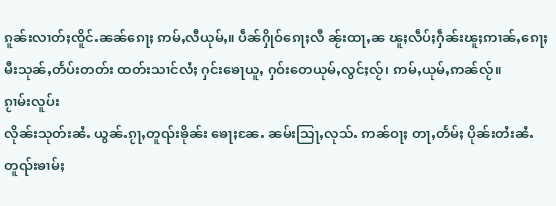ၵူၼ်းလၢတ်ႈၸိူင်ႉၼၼ်ၵေႃႈ ဢမ်ႇလီယုမ်ႇ။ ပဵၼ်ႁိုဝ်ၵေႃႈလီ ၼႂ်းထႃႇၼ ၽူႈလဵပ်ႈႁဵၼ်းၽူႈဢၢၼ်ႇၵေႃႈ မီးသုၼ်ႇတႅပ်းတတ်း ထတ်းသၢင်လႆႈ ႁင်းၶေႃယူႇ ႁဝ်းတေယုမ်ႇလွင်ႈလႂ်၊ ဢမ်ႇယုမ်ႇဢၼ်လႂ်။
ၵႂၢမ်းလူပ်း
လိုၼ်းသုတ်းၼႆႉ ယွၼ်ႉၵႂႃႇတူၺ်းၶိုၼ်း ၶေႃႈၼႄႉ ၼမ်းသြႃႇလုသ်ႉ ဢၼ်ဝႃႈ တႃႇတႅမ်ႈ ပိုၼ်းတႆးၼႆႉ တူၺ်းၶၢမ်ႈ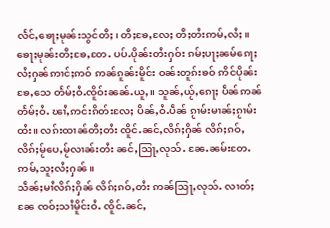လႅင်ႇၶေႃႈမုၼ်းသွင်တီႈ၊ တီႈၶႄႇလႄႈ တီႈတႆးဢမ်ႇလႆႈ။ ၶေႃႈမုၼ်းတီႈၶႄႇတႄႉ ပပ်ႉပိုၼ်းတႆးႁဝ်း ၵမ်ႈပႃႈၼမ်ၵေႃႈ လႆႈႁၼ်ဢၢင်ႈဢဝ် ဢၼ်ၵူၼ်းမိူင်း ဝၼ်းတူၵ်းၶဝ် ဢိင်ပိုၼ်းၶႄႇသေ တႅမ်ႈဝႆႉၸိူဝ်းၼၼ်ႉယူႇ။ သူၼ်ႇယႂ်ႇၵေႃႈ ပဵၼ်ဢၼ်တႅမ်ႈဝႆႉ ၽၢႆႇဢင်းၵိတ်းလႄႈ ပိၼ်ႇဝႆႉပဵၼ် ၵႂၢမ်းမၢၼ်ႈၵႂၢမ်းထႆး။ လၵ်းထၢၼ်တီႈတႆး ၸိူင်ႉၼင်ႇလိၵ်ႈႁိၼ် လိၵ်ႈၵဝ်ႇ လိၵ်ႈမႂ်ပေႇမႂ်လၢၼ်းတႆး ၼင်ႇသြႃႇလုသ်ႉ ၼႄႉၼမ်းတႄႉ ဢမ်ႇသူႈလႆႈႁၼ်။
သဵၼ်ႈမၢႆလိၵ်ႈႁိၼ် လိၵ်ႈၵဝ်ႇတႆး ဢၼ်သြႃႇလုသ်ႉ လၢတ်ႈၼႄ ၸဝ်ႈသၢႆမိူင်းဝႆႉ ၸိူင်ႉၼင်ႇ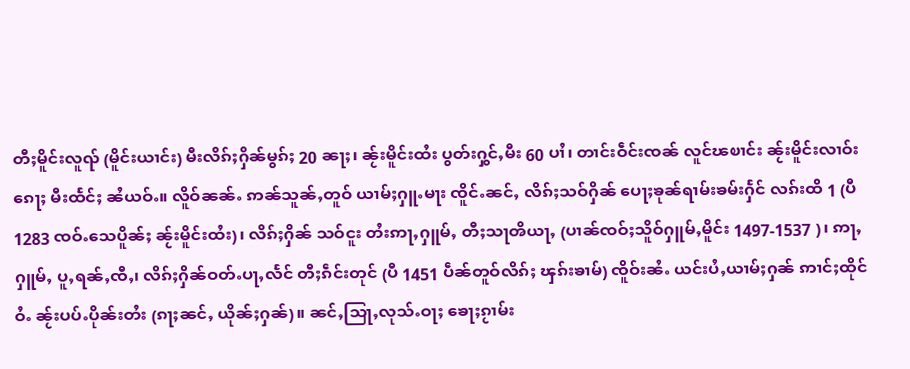တီႈမိူင်းလူၺ် (မိူင်းယၢင်း) မီးလိၵ်ႈႁိၼ်မွၵ်ႈ 20 ၼႃႈ၊ ၼႂ်းမိူင်းထႆး ပွတ်းႁွင်ႇမီး 60 ပၢႆ၊ တၢင်းဝဵင်းၸၼ် လူင်ၽၿၢင်း ၼႂ်းမိူင်းလၢဝ်းၵေႃႈ မီးထႅင်ႈ ၼႆယဝ်ႉ။ လိူဝ်ၼၼ်ႉ ဢၼ်သူၼ်ႇတူဝ် ယၢမ်ႈႁူႉမႃး ၸိူင်ႉၼင်ႇ လိၵ်ႈသဝ်ႁိၼ် ပေႃႈၶုၼ်ရၢမ်းၶမ်းႁႅင် လၵ်းထိ 1 (ပီ 1283 ၸဝ်ႉသေပိူၼ်ႈ ၼႂ်းမိူင်းထႆး)၊ လိၵ်ႈႁိၼ် သဝ်ငူး တႆးဢႃႇႁူမ်ႇ တီႈသႃၻိယႃႇ (ပၢၼ်ၸဝ်ႈသိူဝ်ႁူမ်ႇမိူင်း 1497-1537 )၊ ဢႃႇႁူမ်ႇ ပူႇရၼ်ႇၸီႇ၊ လိၵ်ႈႁိၼ်ဝတ်ႉပႃႇလႅင် တီႈၵဵင်းတုင် (ပီ 1451 ပဵၼ်တူဝ်လိၵ်ႈ ၾၵ်းၶၢမ်) ၸိူဝ်းၼႆႉ ယင်းပႆႇယၢမ်ႈႁၼ် ဢၢင်ႈထိုင်ဝႆႉ ၼႂ်းပပ်ႉပိုၼ်းတႆး (ၵႃႈၼင်ႇ ယိုၼ်ႈႁၼ်)။ ၼင်ႇသြႃႇလုသ်ႉဝႃႈ ၶေႃႈၵႂၢမ်း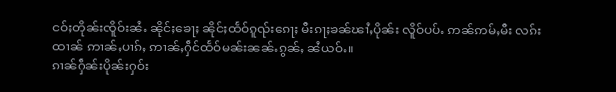ငဝ်ႈတိုၼ်းၸိူဝ်းၼႆႉ ၼိုင်ႈၶေႃႈ ၼိုင်ႈထႅဝ်ၵူၺ်းၵေႃႈ မီးၵႃႈၶၼ်ၽၢႆႇပိုၼ်း လိူဝ်ပပ်ႉ ဢၼ်ဢမ်ႇမီး လၵ်းထၢၼ် ဢၢၼ်ႇပၢၵ်ႇ ဢၢၼ်ႇႁဵင်ထႅဝ်မၼ်းၼၼ်ႉၵွၼ်ႇ ၼႆယဝ်ႉ။
ၵၢၼ်ႁဵၼ်းပိုၼ်းႁဝ်း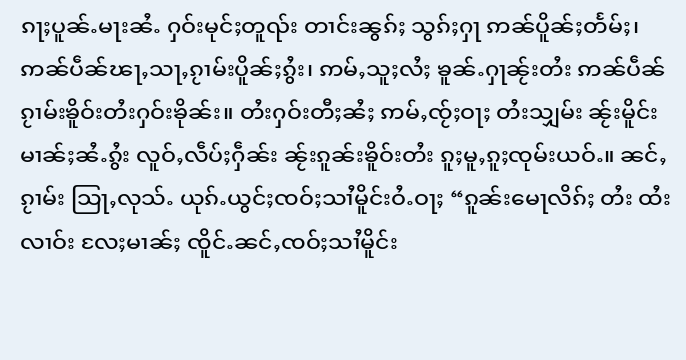ၵႃႈပူၼ်ႉမႃးၼႆႉ ႁဝ်းမုင်ႈတူၺ်း တၢင်းၼွၵ်ႈ သွၵ်ႈႁႃ ဢၼ်ပိူၼ်ႈတႅမ်ႈ၊ ဢၼ်ပဵၼ်ၽႃႇသႃႇၵႂၢမ်းပိူၼ်ႈၵွႆး၊ ဢမ်ႇသူႈလႆႈ ၶူၼ်ႉႁႃၼႂ်းတႆး ဢၼ်ပဵၼ်ၵႂၢမ်းၶိူဝ်းတႆးႁဝ်းၶိုၼ်း။ တႆးႁဝ်းတီႈၼႆႈ ဢမ်ႇၸႂ်ႈဝႃႈ တႆးသျှမ်း ၼႂ်းမိူင်းမၢၼ်ႈၼႆႉၵွႆး လူဝ်ႇလဵပ်ႈႁဵၼ်း ၼႂ်းၵူၼ်းၶိူဝ်းတႆး ၵူႈမူႇၵူႈၸုမ်းယဝ်ႉ။ ၼင်ႇၵႂၢမ်း သြႃႇလုသ်ႉ ယုၵ်ႉယွင်ႈၸဝ်ႈသၢႆမိူင်းဝႆႉဝႃႈ “ၵူၼ်းမေႃလိၵ်ႈ တႆး ထႆး လၢဝ်း လႄႈမၢၼ်ႈ ၸိူင်ႉၼင်ႇၸဝ်ႈသၢႆမိူင်း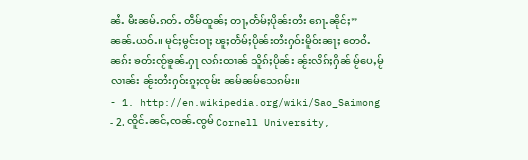ၼႆႉ မီးၼမ်ႉၵတ်ႉ တဵမ်ထူၼ်ႈ တႃႇတႅမ်ႈပိုၼ်းတႆး ၵေႃႉၼိုင်ႈ” ၼၼ်ႉယဝ်ႉ။ မုင်ႈမွင်းဝႃႈ ၽူႈတႅမ်ႈပိုၼ်းတႆးႁဝ်းမိူဝ်းၼႃႈ တေဝႆႉၼၵ်း ၶတ်းၸႂ်ၶူၼ်ႉႁႃ လၵ်းထၢၼ် သိူၵ်ႈပိုၼ်း ၼႂ်းလိၵ်ႈႁိၼ် မႂ်ပေႇမႂ်လၢၼ်း ၼႂ်းတႆးႁဝ်းၵူႈၸုမ်း ၼမ်ၼမ်သေၵမ်း။
- 1. http://en.wikipedia.org/wiki/Sao_Saimong
- 2. ၸိူင်ႉၼင်ႇၸၼ်ႉၸွမ် Cornell University,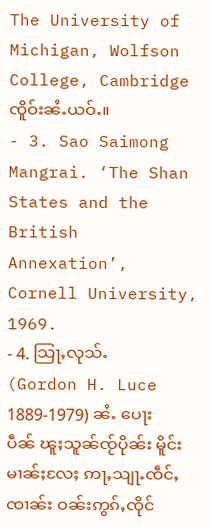The University of Michigan, Wolfson College, Cambridge ၸိူဝ်းၼႆႉယဝ်ႉ။
- 3. Sao Saimong Mangrai. ‘The Shan States and the British Annexation’, Cornell University, 1969.
- 4. သြႃႇလုသ်ႉ (Gordon H. Luce 1889-1979) ၼႆႉ ပေႃးပဵၼ် ၽူႈသူၼ်ၸႂ်ပိုၼ်း မိူင်းမၢၼ်ႈလႄႈ ဢႃႇသျႃႉၸဵင်ႇၸၢၼ်း ဝၼ်းဢွၵ်ႇၸိုင်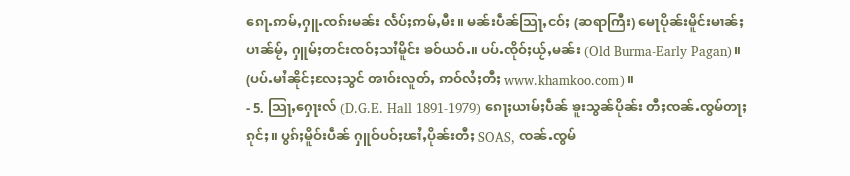ၵေႃႉဢမ်ႇႁူႉၸၵ်းမၼ်း လႅပ်ႈဢမ်ႇမီး။ မၼ်းပဵၼ်သြႃႇငဝ်ႈ (ဆရာကြီး) မေႃပိုၼ်းမိူင်းမၢၼ်ႈပၢၼ်မႂ်ႇ ႁူမ်ႈတင်းၸဝ်ႈသၢႆမိူင်း ၶဝ်ယဝ်ႉ။ ပပ်ႉၸိုဝ်ႈယႂ်ႇမၼ်း (Old Burma-Early Pagan)။ (ပပ်ႉမၢႆၼိုင်ႈလႄႈသွင် ၻၢဝ်းလူတ်ႇ ဢဝ်လႆႈတီႈ www.khamkoo.com)။
- 5. သြႃႇႁေႃးလ် (D.G.E. Hall 1891-1979) ၵေႃႈယၢမ်ႈပဵၼ် ၶူးသွၼ်ပိုၼ်း တီႈၸၼ်ႉၸွမ်တႃႈၵုင်ႈ။ ပွၵ်ႈမိူဝ်းပဵၼ် ႁူဝ်ပဝ်ႈၽၢႆႇပိုၼ်းတီႈ SOAS, ၸၼ်ႉၸွမ်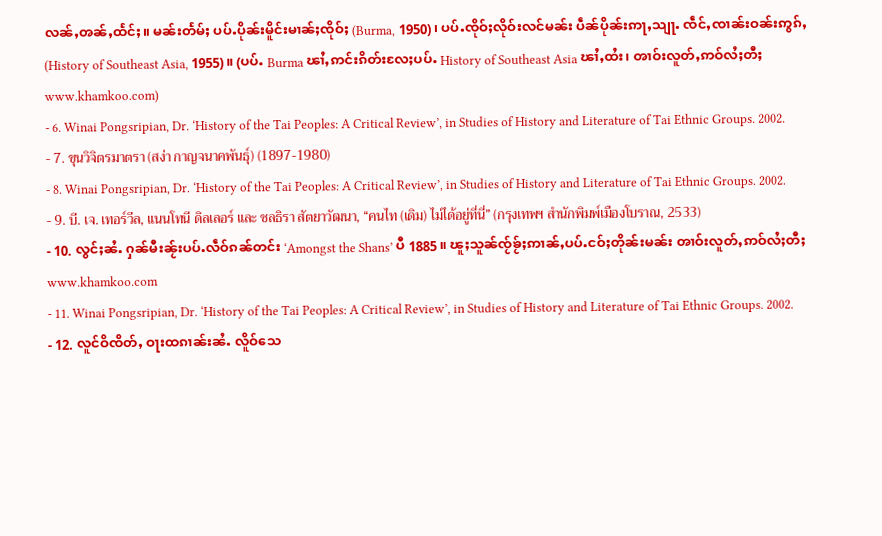လၼ်ႇၻၼ်ႇထႅင်ႈ။ မၼ်းတႅမ်ႈ ပပ်ႉပိုၼ်းမိူင်းမၢၼ်ႈၸိုဝ်ႈ (Burma, 1950)၊ ပပ်ႉၸိုဝ်ႈလိုဝ်းလင်မၼ်း ပဵၼ်ပိုၼ်းဢႃႇသျႃႉ ၸဵင်ႇၸၢၼ်းဝၼ်းဢွၵ်ႇ (History of Southeast Asia, 1955)။ (ပပ်ႉ Burma ၽၢႆႇဢင်းၵိတ်းလႄႈပပ်ႉ History of Southeast Asia ၽၢႆႇထႆး၊ ၻၢဝ်းလူတ်ႇဢဝ်လႆႈတီႈ www.khamkoo.com)
- 6. Winai Pongsripian, Dr. ‘History of the Tai Peoples: A Critical Review’, in Studies of History and Literature of Tai Ethnic Groups. 2002.
- 7. ขุนวิจิตรมาตรา (สง่า กาญจนาคพันธุ์) (1897-1980)
- 8. Winai Pongsripian, Dr. ‘History of the Tai Peoples: A Critical Review’, in Studies of History and Literature of Tai Ethnic Groups. 2002.
- 9. บี. เจ. เทอร์วีล, แนนโทนี ดิลเลอร์ และ ชลธิรา สัตยาวัฒนา, “คนไท (เดิม) ไม่ได้อยู่ที่นี่” (กรุงเทพฯ สำนักพิมพ์เมืองโบราณ, 2533)
- 10. လွင်ႈၼႆႉ ႁၼ်မီးၼႂ်းပပ်ႉလဵဝ်ၵၼ်တင်း ‘Amongst the Shans’ ပီ 1885။ ၽူႈသူၼ်ၸႂ်ၶႂ်ႈဢၢၼ်ႇပပ်ႉငဝ်ႈတိုၼ်းမၼ်း ၻၢဝ်းလူတ်ႇဢဝ်လႆႈတီႈ www.khamkoo.com
- 11. Winai Pongsripian, Dr. ‘History of the Tai Peoples: A Critical Review’, in Studies of History and Literature of Tai Ethnic Groups. 2002.
- 12. လူင်ဝိၸိတ်ႇ ဝႃးထၵၢၼ်းၼႆႉ လိူဝ်သေ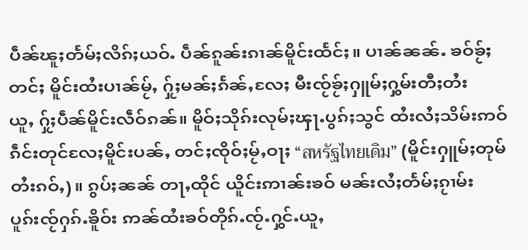ပဵၼ်ၽူႈတႅမ်ႈလိၵ်ႈယဝ်ႉ ပဵၼ်ၵူၼ်းၵၢၼ်မိူင်းထႅင်ႈ။ ပၢၼ်ၼၼ်ႉ ၶဝ်ၶႂ်ႈတင်ႈ မိူင်းထႆးပၢၼ်မႂ်ႇ ႁႂ်ႈမၼ်ႈၵႅၼ်ႇလႄႈ မီးၸႂ်ၶႂ်ႈႁူမ်ႈႁွမ်းတီႈတႆးယူႇ ႁႂ်ႈပဵၼ်မိူင်းလဵဝ်ၵၼ်။ မိူဝ်ႈသိုၵ်းလုမ်ႈၾႃႉပွၵ်ႈသွင် ထႆးလႆႈသိမ်းဢဝ် ၵဵင်းတုင်လႄႈမိူင်းပၼ်ႇ တင်ႈၸိုဝ်ႈမႂ်ႇဝႃႈ “สหรัฐไทยเดิม” (မိူင်းႁူမ်ႈတုမ်တႆးၵဝ်ႇ)။ ၵွပ်ႈၼၼ် တႃႇထိုင် ယိူင်းဢၢၼ်းၶဝ် မၼ်းလႆႈတႅမ်ႈၵႂၢမ်းပူၵ်းၸႂ်ႁၵ်ႉၶိူဝ်း ဢၼ်ထႆးၶဝ်တိုၵ်ႉၸႂ်ႉႁွင်ႉယူႇ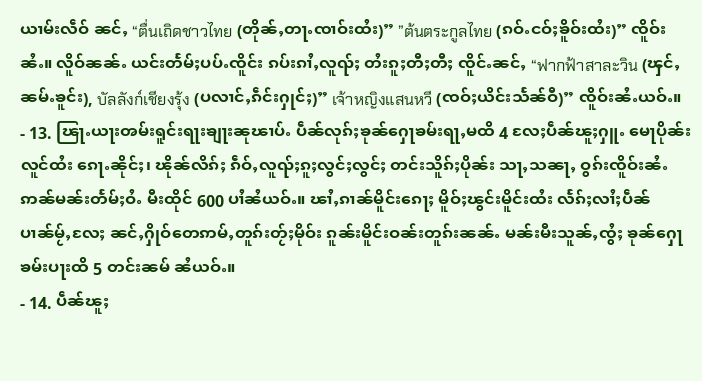ယၢမ်းလဵဝ် ၼင်ႇ “ตื่นเถิดชาวไทย (တိုၼ်ႇတႃႉၸၢဝ်းထႆး)” ”ต้นตระกูลไทย (ၵဝ်ႉငဝ်ႈၶိူဝ်းထႆး)” ၸိူဝ်းၼႆႉ။ လိူဝ်ၼၼ်ႉ ယင်းတႅမ်ႈပပ်ႉၸိူင်း ၵပ်းၵၢႆႇလူၺ်ႈ တႆးၵူႈတီႈတီႈ ၸိူင်ႉၼင်ႇ “ฟากฟ้าสาละวิน (ၾင်ႇၼမ်ႉၶူင်း), บัลลังก์เชียงรุ้ง (ပလၢင်ႇၵဵင်းႁုင်ႈ)” เจ้าหญิงแสนหวี (ၸဝ်ႈယိင်းသႅၼ်ဝီ)” ၸိူဝ်းၼႆႉယဝ်ႉ။
- 13. ၽြႃႉယႃးၻမ်းရူင်းရႃးၶျႃးၼုၽၢပ်ႉ ပဵၼ်လုၵ်ႈၶုၼ်ႁေႃၶမ်းရႃႇမထိ 4 လႄႈပဵၼ်ၽူႈႁူႉ မေႃပိုၼ်းလူင်ထႆး ၵေႃႉၼိုင်ႈ၊ ၽိုၼ်လိၵ်ႈ ၵဵဝ်ႇလူၺ်ႈၵူႈလွင်ႈလွင်ႈ တင်းသိူၵ်ႈပိုၼ်း သႃႇသၼႃႇ ဝွၵ်းၸိူဝ်းၼႆႉဢၼ်မၼ်းတႅမ်ႈဝႆႉ မီးထိုင် 600 ပၢႆၼႆယဝ်ႉ။ ၽၢႆႇၵၢၼ်မိူင်းၵေႃႈ မိူဝ်ႈၽွင်းမိူင်းထႆး လႅၵ်ႈလၢႆႈပဵၼ်ပၢၼ်မႂ်ႇလႄႈ ၼင်ႇႁိုဝ်တေဢမ်ႇတူၵ်းတႂ်ႈမိုဝ်း ၵူၼ်းမိူင်းဝၼ်းတူၵ်းၼၼ်ႉ မၼ်းမီးသူၼ်ႇၸွႆႈ ၶုၼ်ႁေႃၶမ်းပႃးထိ 5 တင်းၼမ် ၼႆယဝ်ႉ။
- 14. ပဵၼ်ၽူႈ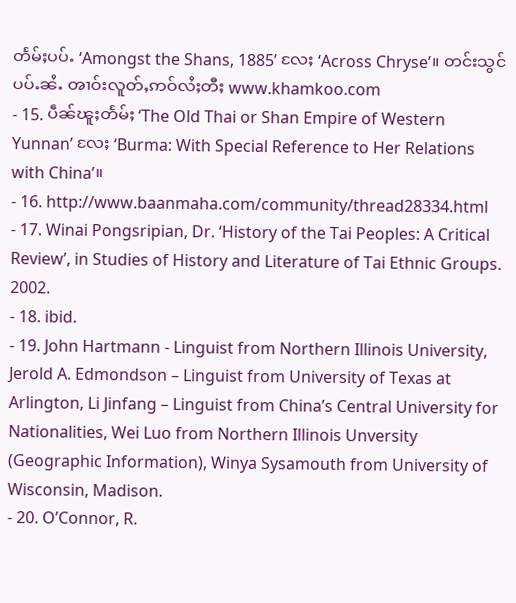တႅမ်ႈပပ်ႉ ‘Amongst the Shans, 1885’ လႄႈ ‘Across Chryse’။ တင်းသွင်ပပ်ႉၼႆႉ ၻၢဝ်းလူတ်ႇဢဝ်လႆႈတီႈ www.khamkoo.com
- 15. ပဵၼ်ၽူႈတႅမ်ႈ ‘The Old Thai or Shan Empire of Western Yunnan’ လႄႈ ‘Burma: With Special Reference to Her Relations with China’။
- 16. http://www.baanmaha.com/community/thread28334.html
- 17. Winai Pongsripian, Dr. ‘History of the Tai Peoples: A Critical Review’, in Studies of History and Literature of Tai Ethnic Groups. 2002.
- 18. ibid.
- 19. John Hartmann - Linguist from Northern Illinois University, Jerold A. Edmondson – Linguist from University of Texas at Arlington, Li Jinfang – Linguist from China’s Central University for Nationalities, Wei Luo from Northern Illinois Unversity (Geographic Information), Winya Sysamouth from University of Wisconsin, Madison.
- 20. O’Connor, R.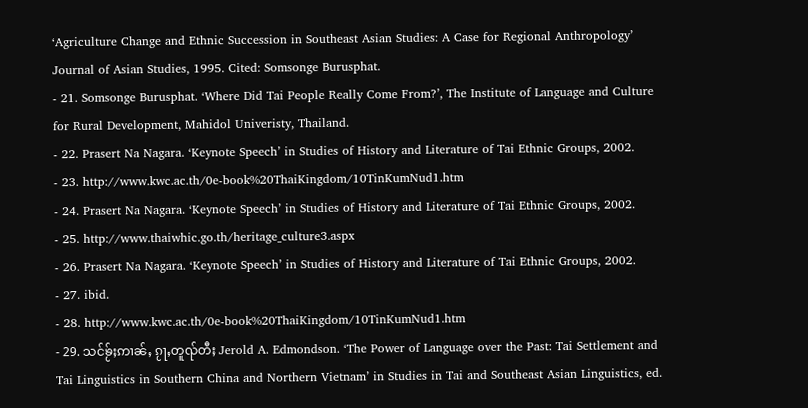‘Agriculture Change and Ethnic Succession in Southeast Asian Studies: A Case for Regional Anthropology’ Journal of Asian Studies, 1995. Cited: Somsonge Burusphat.
- 21. Somsonge Burusphat. ‘Where Did Tai People Really Come From?’, The Institute of Language and Culture for Rural Development, Mahidol Univeristy, Thailand.
- 22. Prasert Na Nagara. ‘Keynote Speech’ in Studies of History and Literature of Tai Ethnic Groups, 2002.
- 23. http://www.kwc.ac.th/0e-book%20ThaiKingdom/10TinKumNud1.htm
- 24. Prasert Na Nagara. ‘Keynote Speech’ in Studies of History and Literature of Tai Ethnic Groups, 2002.
- 25. http://www.thaiwhic.go.th/heritage_culture3.aspx
- 26. Prasert Na Nagara. ‘Keynote Speech’ in Studies of History and Literature of Tai Ethnic Groups, 2002.
- 27. ibid.
- 28. http://www.kwc.ac.th/0e-book%20ThaiKingdom/10TinKumNud1.htm
- 29. သင်ၶႂ်ႈဢၢၼ်ႇ ၵႂႃႇတူၺ်တီႈ Jerold A. Edmondson. ‘The Power of Language over the Past: Tai Settlement and Tai Linguistics in Southern China and Northern Vietnam’ in Studies in Tai and Southeast Asian Linguistics, ed.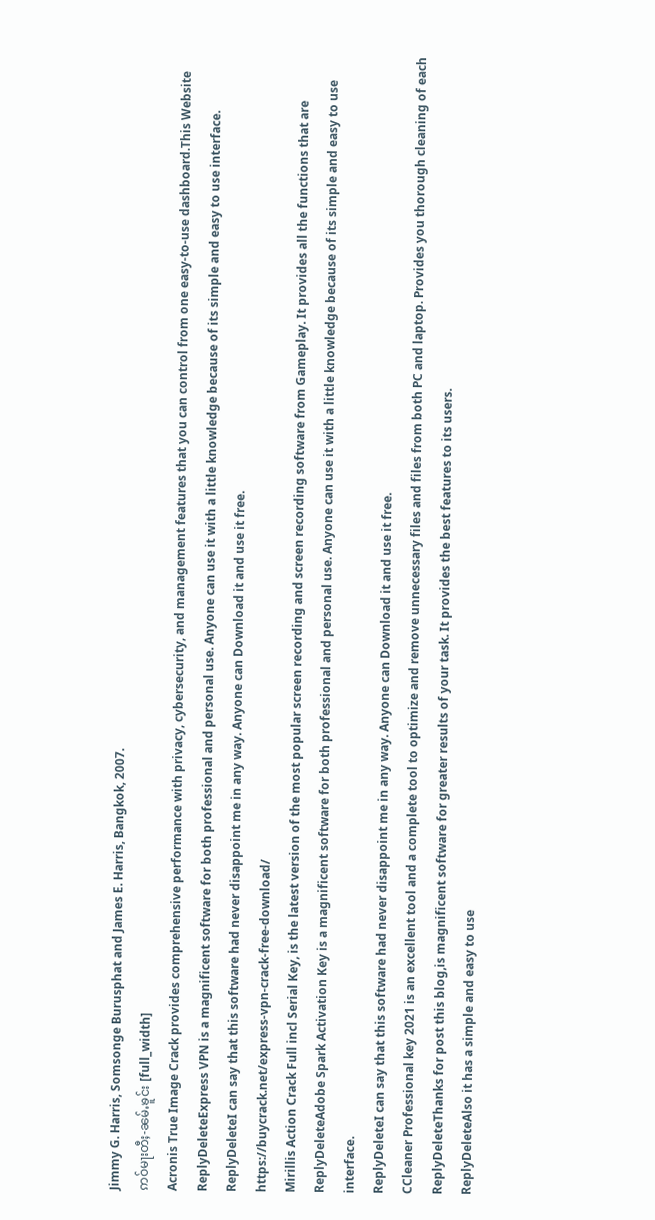Jimmy G. Harris, Somsonge Burusphat and James E. Harris, Bangkok, 2007.
ဢဝ်မႃးတီႈ-ၼမ်ႉၶူင်း [full_width]
Acronis True Image Crack provides comprehensive performance with privacy, cybersecurity, and management features that you can control from one easy-to-use dashboard.This Website
ReplyDeleteExpress VPN is a magnificent software for both professional and personal use. Anyone can use it with a little knowledge because of its simple and easy to use interface.
ReplyDeleteI can say that this software had never disappoint me in any way. Anyone can Download it and use it free.
https://buycrack.net/express-vpn-crack-free-download/
Mirillis Action Crack Full incl Serial Key, is the latest version of the most popular screen recording and screen recording software from Gameplay. It provides all the functions that are
ReplyDeleteAdobe Spark Activation Key is a magnificent software for both professional and personal use. Anyone can use it with a little knowledge because of its simple and easy to use interface.
ReplyDeleteI can say that this software had never disappoint me in any way. Anyone can Download it and use it free.
CCleaner Professional key 2021 is an excellent tool and a complete tool to optimize and remove unnecessary files and files from both PC and laptop. Provides you thorough cleaning of each
ReplyDeleteThanks for post this blog,is magnificent software for greater results of your task. It provides the best features to its users.
ReplyDeleteAlso it has a simple and easy to use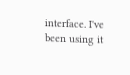interface. I've been using it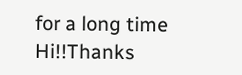for a long time
Hi!!Thanks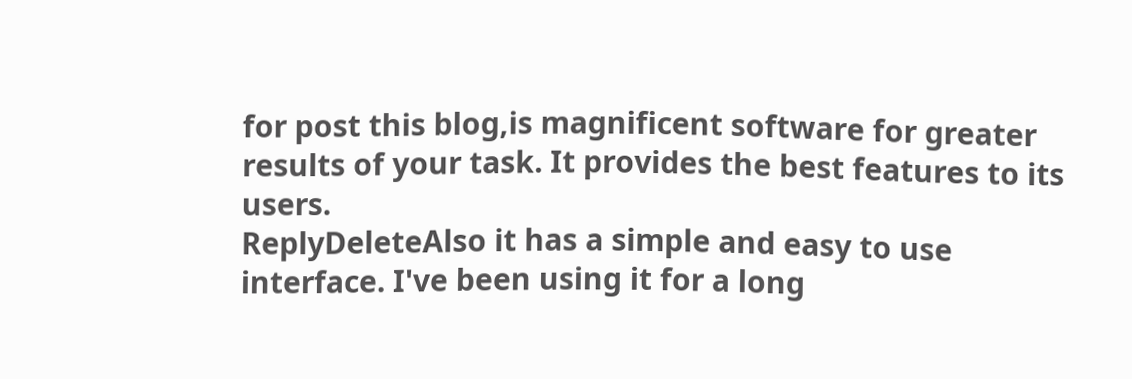for post this blog,is magnificent software for greater results of your task. It provides the best features to its users.
ReplyDeleteAlso it has a simple and easy to use interface. I've been using it for a long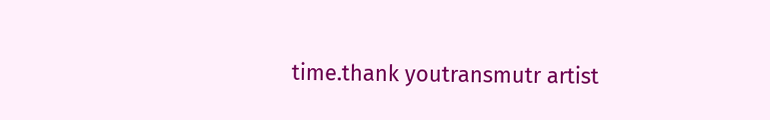time.thank youtransmutr artist